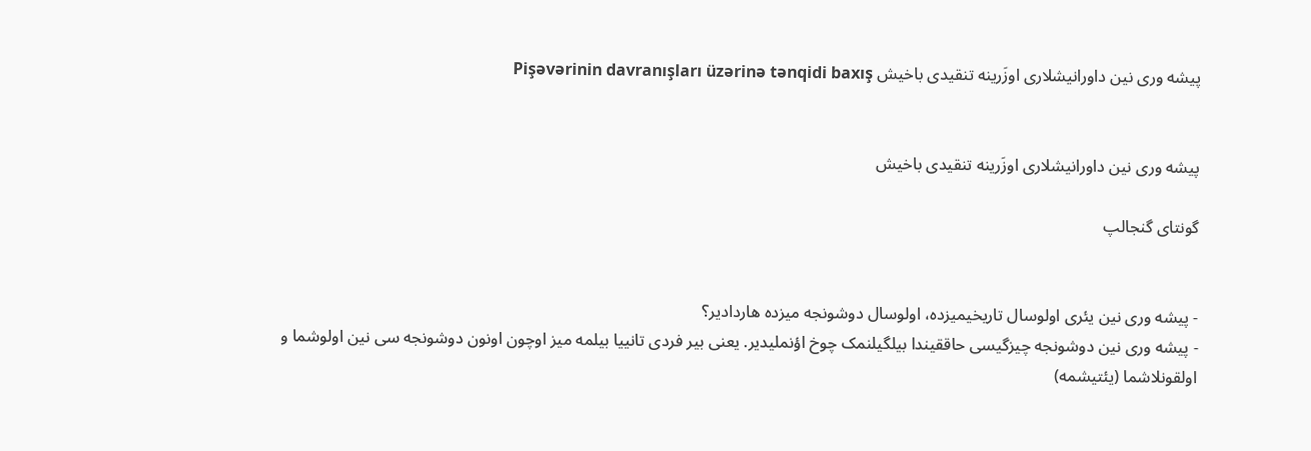پیشه وری نین داورانیشلاری اوزَرینه تنقیدی باخیش Pişəvərinin davranışları üzərinə tənqidi baxış


پیشه وری نین داورانیشلاری اوزَرینه تنقیدی باخیش

گونتای گنجالپ


- پیشه وری نین یئری اولوسال تاریخیمیزده، اولوسال دوشونجه میزده هاردادیر؟
- پیشه وری نین دوشونجه چیزگیسی حاققیندا بیلگیلنمک چوخ اؤنملیدیر. یعنی بیر فردی تانییا بیلمه میز اوچون اونون دوشونجه سی نین اولوشما و اولقونلاشما (یئتیشمه)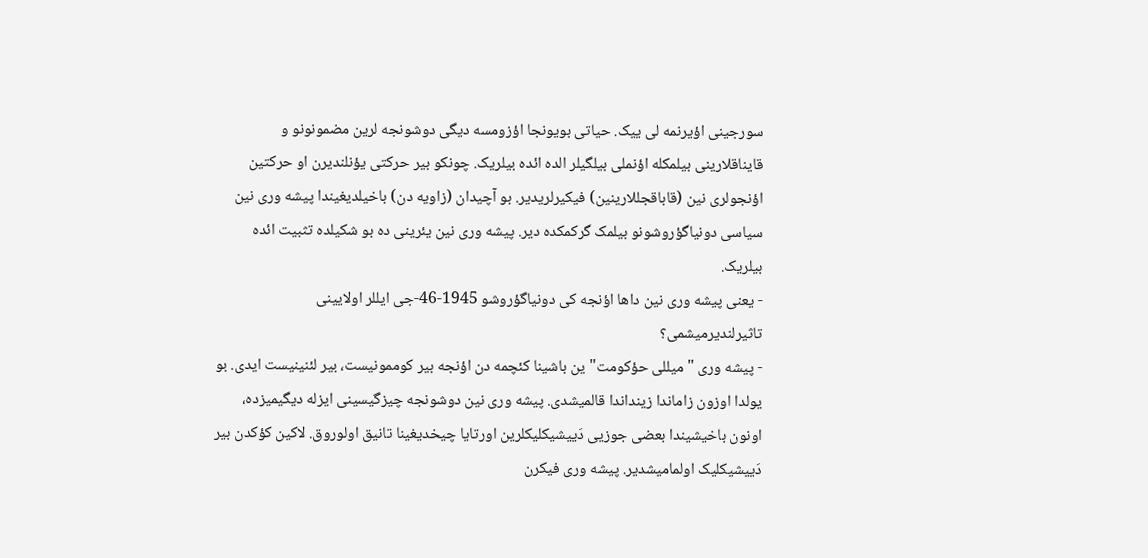سورجینی اؤیرنمه لی ییک. حیاتی بویونجا اؤزومسه دیگی دوشونجه لرین مضمونونو و قایناقلارینی بیلمکله اؤنملی بیلگیلر الده ائده بیلریک. چونکو بیر حرکتی یؤنلندیرن او حرکتین اؤنجولری نین (قاباقجللارینین) فیکیرلریدیر. بو آچیدان (زاویه دن) باخیلدیغیندا پیشه وری نین سیاسی دونیاگؤروشونو بیلمک گرکمکده دیر. پیشه وری نین یئرینی ده بو شکیلده تثبیت ائده بیلریک.
- یعنی پیشه وری نین داها اؤنجه کی دونیاگؤروشو 1945-46-جی ایللر اولایینی تاثیرلندیرمیشمی؟
- پیشه وری " میللی حؤکومت"ین باشینا کئچمه دن اؤنجه بیر کوممونیست، بیر لئنینیست ایدی. بو یولدا اوزون زاماندا زینداندا قالمیشدی. پیشه وری نین دوشونجه چیزگیسینی ایزله دیگیمیزده، اونون باخیشیندا بعضی جوزیی دَییشیکلیکلرین اورتایا چیخدیغینا تانیق اولوروق. لاکین کؤکدن بیر دَییشیکلیک اولمامیشدیر. پیشه وری فیکرن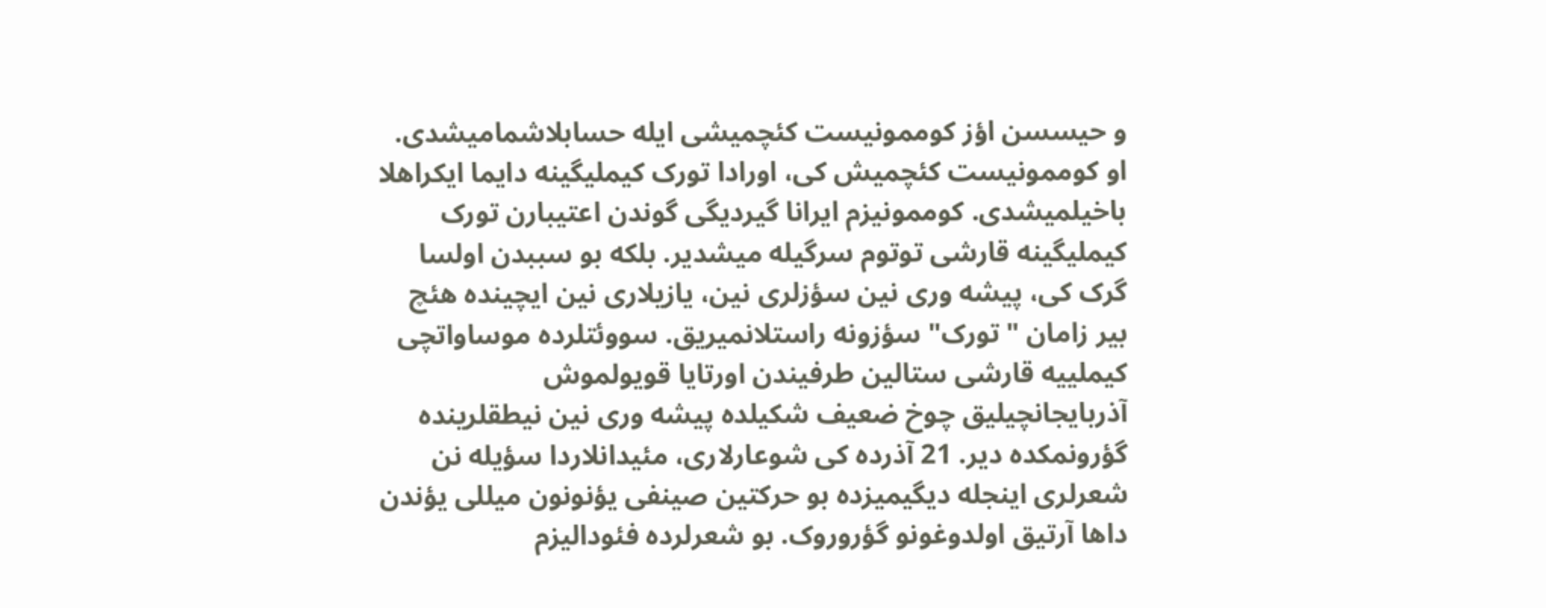و حیسسن اؤز کوممونیست کئچمیشی ایله حسابلاشمامیشدی. او کوممونیست کئچمیش کی، اورادا تورک کیملیگینه دایما ایکراهلا باخیلمیشدی. کوممونیزم ایرانا گیردیگی گوندن اعتیبارن تورک کیملیگینه قارشی توتوم سرگیله میشدیر. بلکه بو سببدن اولسا گرک کی، پیشه وری نین سؤزلری نین، یازیلاری نین ایچینده هئچ بیر زامان " تورک" سؤزونه راستلانمیریق. سووئتلرده موساواتچی کیملییه قارشی ستالین طرفیندن اورتایا قویولموش آذربایجانچیلیق چوخ ضعیف شکیلده پیشه وری نین نیطقلرینده گؤرونمکده دیر. 21 آذرده کی شوعارلاری، مئیدانلاردا سؤیله نن شعرلری اینجله دیگیمیزده بو حرکتین صینفی یؤنونون میللی یؤندن داها آرتیق اولدوغونو گؤروروک. بو شعرلرده فئودالیزم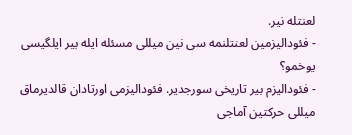لعنتله نیر.
- فئودالیزمین لعنتلنمه سی نین میللی مسئله ایله بیر ایلگیسی یوخمو؟
- فئودالیزم بیر تاریخی سورجدیر. فئودالیزمی اورتادان قالدیرماق میللی حرکتین آماجی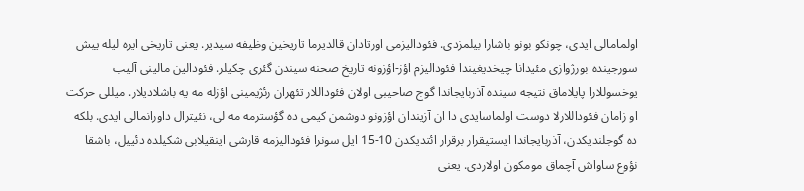اولمامالی ایدی، چونکو بونو باشارا بیلمزدی. فئودالیزمی اورتادان قالدیرما تاریخین وظیفه سیدیر. یعنی تاریخی ایره لیله ییش سورجینده بورژوازی مئیدانا چیخدیغیندا فئودالیزم اؤز-اؤزونه تاریخ صحنه سیندن گئری چکیلر. فئودالین مالینی آلیب یوخسوللارا پایلاماق نتیجه سینده آذربایجاندا گوج صاحیبی اولان فئوداللار تئهران رئژیمینی اؤزله مه یه باشلادیلار. میللی حرکت او زامان فئوداللارلا دوست اولماسایدی دا ان آزیندان اؤزونو دوشمن کیمی ده گؤسترمه مه لی، نئیترال داورانمالی ایدی. بلکه ده گوجلندیکدن، آذربایجاندا ایستیقرار برقرار ائتدیکدن 10-15 ایل سونرا فئودالیزمه قارشی اینقیلابی شکیلده دئییل، باشقا نؤوع ساواش آچماق مومکون اولاردی. یعنی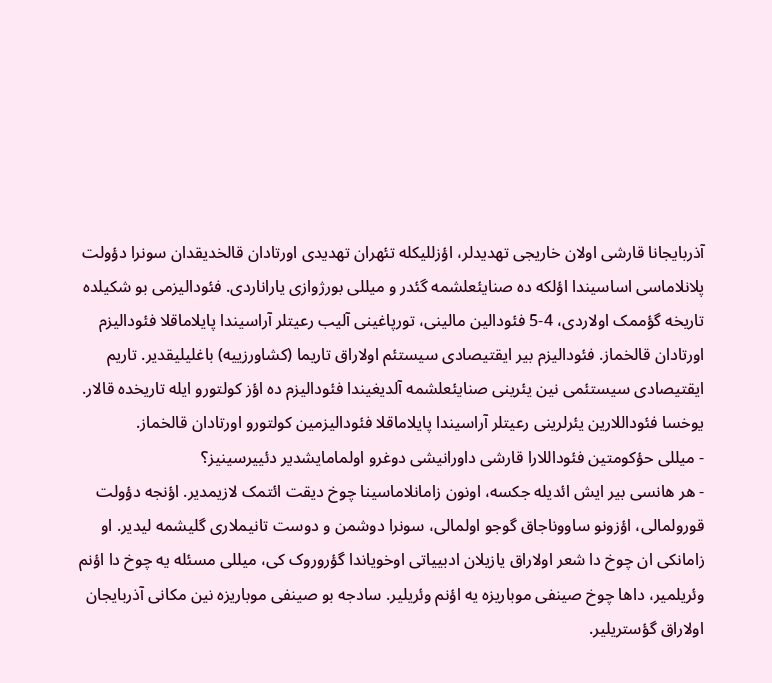آذربایجانا قارشی اولان خاریجی تهدیدلر، اؤزللیکله تئهران تهدیدی اورتادان قالخدیقدان سونرا دؤولت پلانلاماسی اساسیندا اؤلکه ده صنایئعلشمه گئدر و میللی بورژوازی یاراناردی. فئودالیزمی بو شکیلده تاریخه گؤممک اولاردی، 4-5 فئودالین مالینی، تورپاغینی آلیب رعیتلر آراسیندا پایلاماقلا فئودالیزم اورتادان قالخماز. فئودالیزم بیر ایقتیصادی سیستئم اولاراق تاریما (کشاورزییه) باغلیلیقدیر. تاریم ایقتیصادی سیستئمی نین یئرینی صنایئعلشمه آلدیغیندا فئودالیزم ده اؤز کولتورو ایله تاریخده قالار. یوخسا فئوداللارین یئرلرینی رعیتلر آراسیندا پایلاماقلا فئودالیزمین کولتورو اورتادان قالخماز.
- میللی حؤکومتین فئوداللارا قارشی داورانیشی دوغرو اولمامایشدیر دئییرسینیز؟
- هر هانسی بیر ایش ائدیله جکسه، اونون زامانلاماسینا چوخ دیقت ائتمک لازیمدیر. اؤنجه دؤولت قورولمالی، اؤزونو ساووناجاق گوجو اولمالی، سونرا دوشمن و دوست تانیملاری گلیشمه لیدیر. او زامانکی ان چوخ دا شعر اولاراق یازیلان ادبییاتی اوخویاندا گؤروروک کی، میللی مسئله یه چوخ دا اؤنم وئریلمیر، داها چوخ صینفی موباریزه یه اؤنم وئریلیر. سادجه بو صینفی موباریزه نین مکانی آذربایجان اولاراق گؤستریلیر.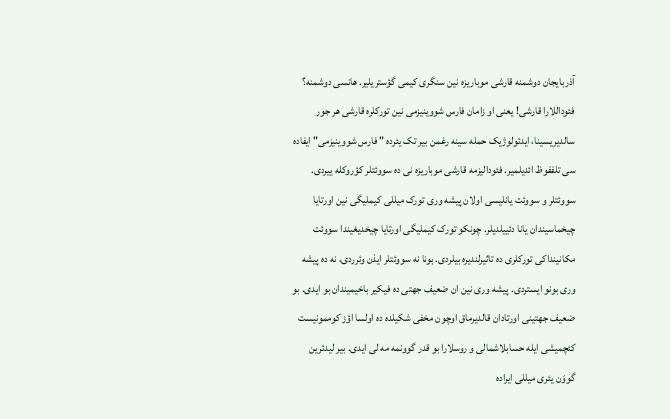آذربایجان دوشمنه قارشی موباریزه نین سنگری کیمی گؤستریلیر. هانسی دوشمنه؟ فئوداللارا قارشی! یعنی او زامان فارس شووینیزمی نین تورکلره قارشی هر جور سالدیریسینا، ایدئولوژیک حمله سینه رغمن بیر تک یئرده " فارس شووینیزمی" ایفاده سی تلففوظ ائدیلمیر. فئودالیزمه قارشی موباریزه نی ده سووئتلر کؤروکله ییردی. سووئتلر و سووئت یانلیسی اولان پیشه وری تورک میللی کیملیگی نین اورتایا چیخماسیندان یانا دئییلدیلر. چونکو تورک کیملیگی اورتایا چیخدیغیندا سووئت مکانینداکی تورکلری ده تاثیرلندیره بیلردی. بونا نه سووئتلر ایذن وئرردی، نه ده پیشه وری بونو ایستردی. پیشه وری نین ان ضعیف جهتی ده فیکیر باخیمیندان بو ایدی. بو ضعیف جهتینی اورتادان قالدیرماق اوچون مخفی شکیلده ده اولسا اؤز کوممونیست کئچمیشی ایله حسابلاشمالی و روسلارا بو قدر گوونمه مه لی ایدی. بیر لیدئرین گووَن یئری میللی ایراده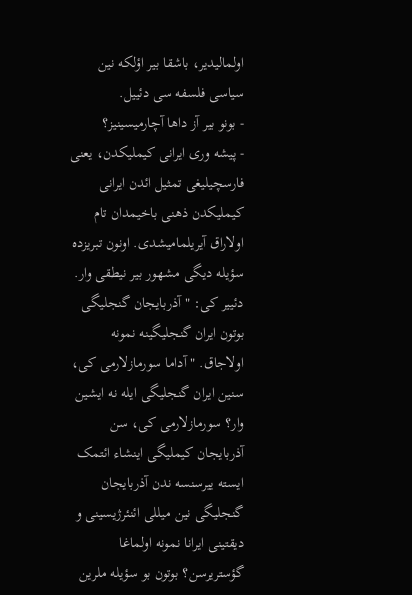اولمالیدیر، باشقا بیر اؤلکه نین سیاسی فلسفه سی دئییل.
- بونو بیر آز داها آچارمیسینیز؟
- پیشه وری ایرانی کیملیکدن، یعنی فارسچیلیغی تمثیل ائدن ایرانی کیملیکدن ذهنی باخیمدان تام اولاراق آیریلمامیشدی. اونون تبریزده سؤیله دیگی مشهور بیر نیطقی وار. دئییر کی: " آذربایجان گنجلیگی بوتون ایران گنجلیگینه نمونه اولاجاق. " آداما سورمازلارمی کی، سنین ایران گنجلیگی ایله نه ایشین وار؟ سورمازلارمی کی، سن آذربایجان کیملیگی اینشاء ائتمک ایسته ییرسنسه ندن آذربایجان گنجلیگی نین میللی ائنئرژیسینی و دیقتینی ایرانا نمونه اولماغا گؤستریرسن؟ بوتون بو سؤیله ملرین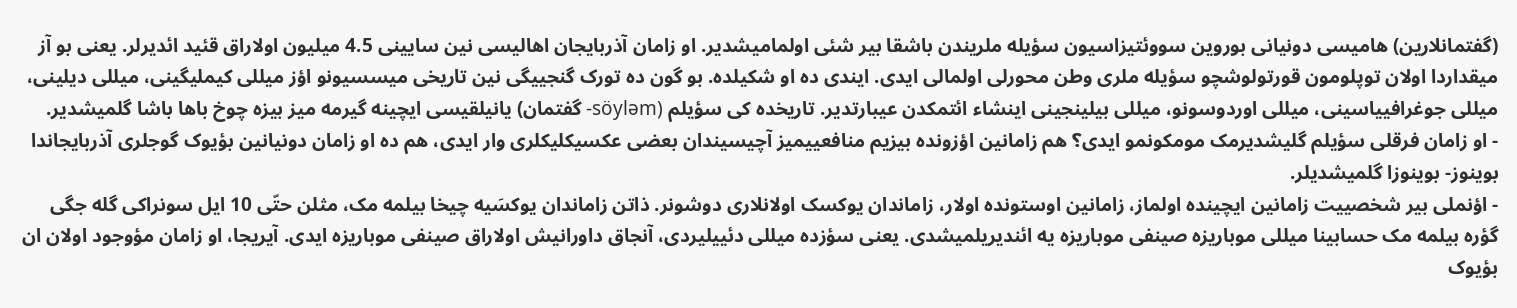(گفتمانلارین) هامیسی دونیانی بوروین سووئتیزاسیون سؤیله ملریندن باشقا بیر شئی اولمامیشدیر. او زامان آذربایجان اهالیسی نین سایینی 4.5 میلیون اولاراق قئید ائدیرلر. یعنی بو آز میقداردا اولان توپلومون قورتولوشچو سؤیله ملری وطن محورلی اولمالی ایدی. ایندی ده او شکیلده. بو گون ده تورک گنجییگی نین تاریخی میسسیونو اؤز میللی کیملیگینی، میللی دیلینی، میللی جوغرافییاسینی، میللی اوردوسونو، میللی بیلینجینی اینشاء ائتمکدن عیبارتدیر. تاریخده کی سؤیلم (söyləm- گفتمان) یانیلقیسی ایچینه گیرمه میز بیزه چوخ باها باشا گلمیشدیر.
- او زامان فرقلی سؤیلم گلیشدیرمک مومکونمو ایدی؟ هم زامانین اؤزونده بیزیم منافعییمیز آچیسیندان بعضی عکسیکلیکلری وار ایدی، هم ده او زامان دونیانین بؤیوک گوجلری آذربایجاندا بوینوز- بوینوزا گلمیشدیلر.
- اؤنملی بیر شخصییت زامانین ایچینده اولماز، زامانین اوستونده اولار، زاماندان یوکسک اولانلاری دوشونر. ذاتن زاماندان یوکسَیه چیخا بیلمه مک، مثلن حتّی 10 ایل سونراکی گله جگی گؤره بیلمه مک حسابینا میللی موباریزه صینفی موباریزه یه ائندیریلمیشدی. یعنی سؤزده میللی دئییلیردی، آنجاق داورانیش اولاراق صینفی موباریزه ایدی. آیریجا، او زامان مؤوجود اولان ان بؤیوک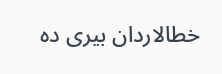خطالاردان بیری ده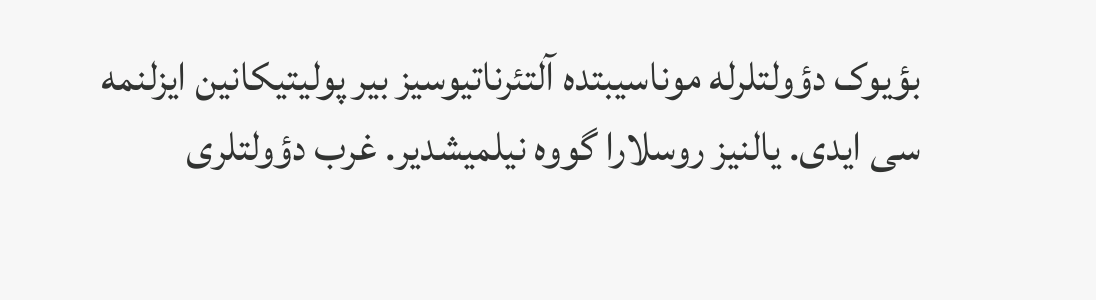بؤیوک دؤولتلرله موناسیبتده آلتئرناتیوسیز بیر پولیتیکانین ایزلنمه سی ایدی. یالنیز روسلارا گووه نیلمیشدیر. غرب دؤولتلری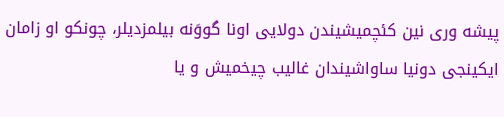پیشه وری نین کئچمیشیندن دولایی اونا گووَنه بیلمزدیلر، چونکو او زامان ایکینجی دونیا ساواشیندان غالیب چیخمیش و یا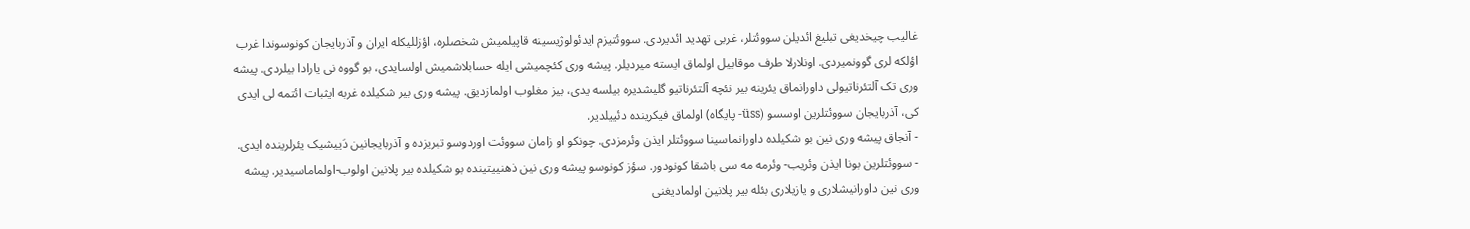غالیب چیخدیغی تبلیغ ائدیلن سووئتلر، غربی تهدید ائدیردی. سووئتیزم ایدئولوژیسینه قاپیلمیش شخصلره، اؤزللیکله ایران و آذربایجان کونوسوندا غرب اؤلکه لری گوونمیردی. اونلارلا طرف موقابیل اولماق ایسته میردیلر. پیشه وری کئچمیشی ایله حسابلاشمیش اولسایدی، بو گووه نی یارادا بیلردی. پیشه وری تک آلتئرناتیولی داورانماق یئرینه بیر نئچه آلتئرناتیو گلیشدیره بیلسه یدی، بیز مغلوب اولمازدیق. پیشه وری بیر شکیلده غربه ایثبات ائتمه لی ایدی کی، آذربایجان سووئتلرین اوسسو (üss- پایگاه) اولماق فیکرینده دئییلدیر.
- آنجاق پیشه وری نین بو شکیلده داورانماسینا سووئتلر ایذن وئرمزدی. چونکو او زامان سووئت اوردوسو تبریزده و آذربایجانین دَییشیک یئرلرینده ایدی.
- سووئتلرین بونا ایذن وئریب- وئرمه مه سی باشقا کونودور. سؤز کونوسو پیشه وری نین ذهنییتینده بو شکیلده بیر پلانین اولوب-اولماماسیدیر. پیشه وری نین داورانیشلاری و یازیلاری بئله بیر پلانین اولمادیغنی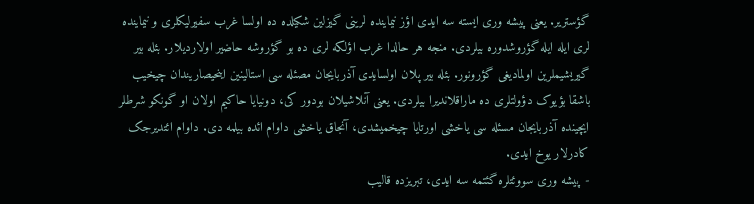گؤستریر. یعنی پیشه وری ایسته سه ایدی اؤز نیماینده لرینی گیزلین شکیلده ده اولسا غرب سفیرلیکلری و نیماینده لری ایله ایله گؤروشدوره بیلردی. منجه هر حالدا غرب اؤلکه لری ده بو گؤروشه حاضیر اولاردیلار. بئله بیر گیریشیملرین اولمادیغی گؤرونور. بئله بیر پلان اولسایدی آذربایجان مصئله سی استالینین اینحیصاریندان چیخیب باشقا بؤیوک دؤولتلری ده ماراقلاندیرا بیلردی. یعنی آنلاشیلان بودور کی، دونیایا حاکیم اولان او گونکو شرطلر ایچینده آذربایجان مسئله سی یاخشی اورتایا چیخمیشدی، آنجاق یاخشی داوام ائده بیلمه دی. داوام ائتدیرجک کادرلار یوخ ایدی.
- پیشه وری سووئتلره گئتمه سه ایدی، تبریزده قالیب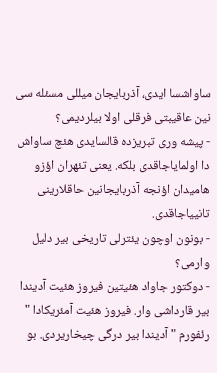ساواشسا ایدی، آذربایجان میللی مسئله سی نین عاقیبتی فرقلی اولا بیلردیمی؟
- پیشه وری تبریزده قالسایدی هئچ ساواش دا اولمایاجاقدی بلکه. یعنی تئهران اؤزو هامیدان اؤنجه آذربایجانین حاقلارینی تانییاجاقدی.
- بونون اوچون یئترلی تاریخی بیر دلیل وارمی؟
- دوکتور جاواد هئیتین فیروز هئیت آدیندا بیر قارداشی وار. فیروز هئیت آمئریکادا " رئفورم " آدیندا بیر درگی چیخاریردی. بو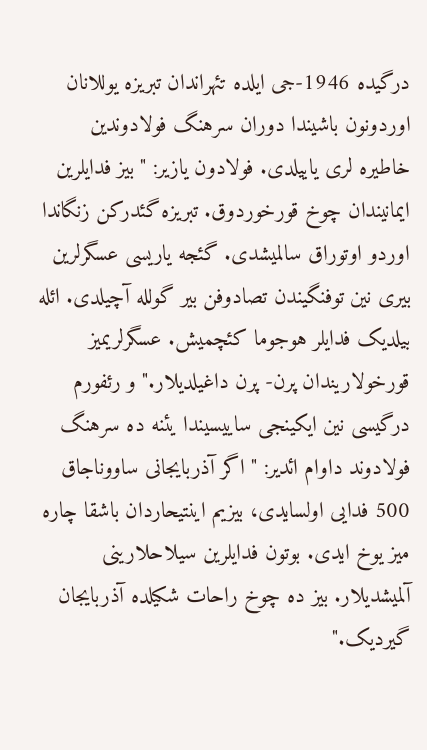درگیده 1946-جی ایلده تئهراندان تبریزه یوللانان اوردونون باشیندا دوران سرهنگ فولادوندین خاطیره لری یاییلدی. فولادون یازیر: " بیز فدایلرین ایمانیندان چوخ قورخوردوق. تبریزه گئدرکن زنگاندا اوردو اوتوراق سالمیشدی. گئجه یاریسی عسگرلرین بیری نین توفنگیندن تصادوفن بیر گولله آچیلدی. ائله بیلدیک فدایلر هوجوما کئچمیش. عسگرلریمیز قورخولاریندان پرن- پرن داغیلدیلار." و رئفورم درگیسی نین ایکینجی ساییسیندا یئنه ده سرهنگ فولادوند داوام ائدیر: " اگر آذربایجانی ساووناجاق 500 فدایی اولسایدی، بیزیم اینتیحاردان باشقا چاره میز یوخ ایدی. بوتون فدایلرین سیلاحلارینی آلمیشدیلار. بیز ده چوخ راحات شکیلده آذربایجان گیردیک."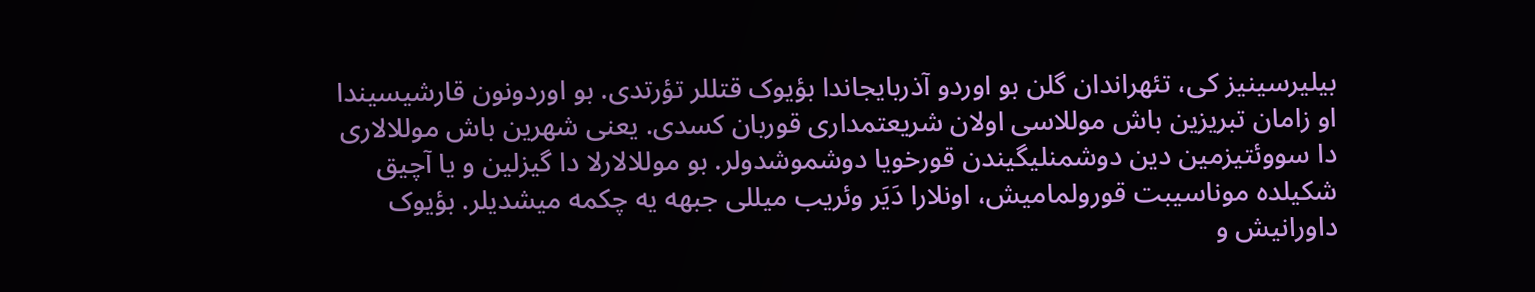بیلیرسینیز کی، تئهراندان گلن بو اوردو آذربایجاندا بؤیوک قتللر تؤرتدی. بو اوردونون قارشیسیندا او زامان تبریزین باش موللاسی اولان شریعتمداری قوربان کسدی. یعنی شهرین باش موللالاری دا سووئتیزمین دین دوشمنلیگیندن قورخویا دوشموشدولر. بو موللالارلا دا گیزلین و یا آچیق شکیلده موناسیبت قورولمامیش، اونلارا دَیَر وئریب میللی جبهه یه چکمه میشدیلر. بؤیوک داورانیش و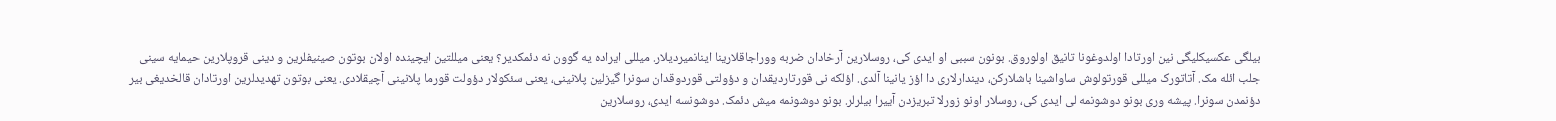بیلگی عکسیکلیگی نین اورتادا اولدوغونا تانیق اولوروق. بونون سببی او ایدی کی، روسلارین آرخادان ضربه ووراجاقلارینا اینانمیردیلار. میللی ایراده یه گوون نه دئمکدیر؟ یعنی میللتین ایچینده اولان بوتون صینیفلرین و دینی قروپلارین حیمایه سینی جلب ائله مک. آتاتورک میللی قورتولوش ساواشینا باشلارکن، دیندارلاری دا اؤز یانینا آلدی. اؤلکه نی قورتاردیقدان و دؤولتی قوردوقدان سونرا گیزلین پلانینی، یعنی سئکولار دؤولت قورما پلانینی آچیقلادی. یعنی بوتون تهدیدلرین اورتادان قالخدیغی بیر دؤنمدن سونرا. پیشه وری بونو دوشونمه لی ایدی کی، روسلار اونو زورلا تبریزدن آییرا بیلرلر. بونو دوشونمه میش دئمک. دوشونسه ایدی، روسلارین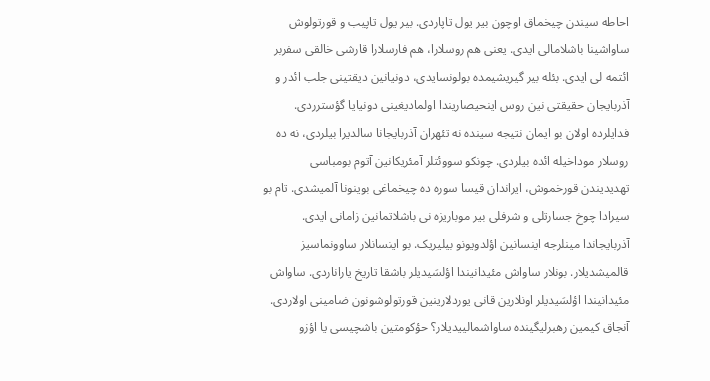احاطه سیندن چیخماق اوچون بیر یول تاپاردی. بیر یول تاپیب و قورتولوش ساواشینا باشلامالی ایدی. یعنی هم روسلارا، هم فارسلارا قارشی خالقی سفربر ائتمه لی ایدی. بئله بیر گیریشیمده بولونسایدی، دونیانین دیقتینی جلب ائدر و آذربایجان حقیقتی نین روس اینحیصاریندا اولمادیغینی دونیایا گؤسترردی. فدایلرده اولان بو ایمان نتیجه سینده نه تئهران آذربایجانا سالدیرا بیلردی، نه ده روسلار موداخیله ائده بیلردی. چونکو سووئتلر آمئریکانین آتوم بومباسی تهدیدیندن قورخموش، ایراندان قیسا سوره ده چیخماغی بوینونا آلمیشدی. تام بو سیرادا چوخ جسارتلی و شرفلی بیر موباریزه نی باشلاتمانین زامانی ایدی. آذربایجاندا مینلرجه اینسانین اؤلدویونو بیلیریک. بو اینسانلار ساوونماسیز قالمیشدیلار. بونلار ساواش مئیدانیندا اؤلسَیدیلر باشقا تاریخ یاراناردی. ساواش مئیدانیندا اؤلسَیدیلر اونلارین قانی یوردلارینین قورتولوشونون ضامینی اولاردی. آنجاق کیمین رهبرلیگینده ساواشمالییدیلار؟ حؤکومتین باشچیسی یا اؤزو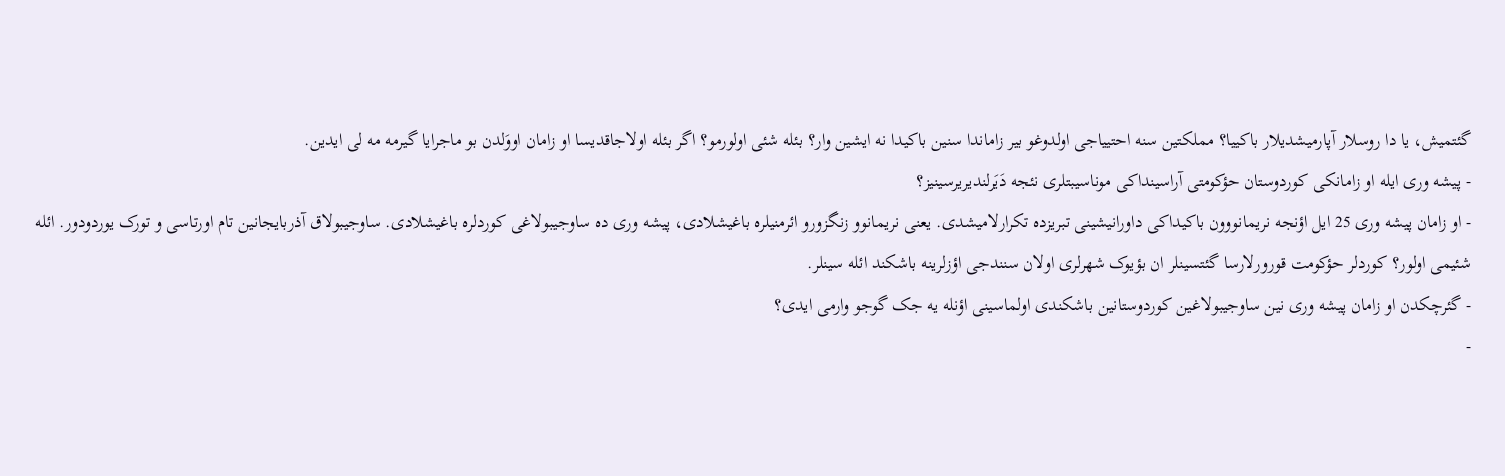گئتمیش، یا دا روسلار آپارمیشدیلار باکییا؟ مملکتین سنه احتییاجی اولدوغو بیر زاماندا سنین باکیدا نه ایشین وار؟ بئله شئی اولورمو؟ اگر بئله اولاجاقدیسا او زامان اووَلدن بو ماجرایا گیرمه مه لی ایدین.
- پیشه وری ایله او زامانکی کوردوستان حؤکومتی آراسینداکی موناسیبتلری نئجه دَیَرلندیریرسینیز؟
- او زامان پیشه وری 25 ایل اؤنجه نریمانووون باکیداکی داورانیشینی تبریزده تکرارلامیشدی. یعنی نریمانوو زنگزورو ائرمنیلره باغیشلادی، پیشه وری ده ساوجیبولاغی کوردلره باغیشلادی. ساوجیبولاق آذربایجانین تام اورتاسی و تورک یوردودور. ائله شئیمی اولور؟ کوردلر حؤکومت قورورلارسا گئتسینلر ان بؤیوک شهرلری اولان سنندجی اؤزلرینه باشکند ائله سینلر.
- گئرچکدن او زامان پیشه وری نین ساوجیبولاغین کوردوستانین باشکندی اولماسینی اؤنله یه جک گوجو وارمی ایدی؟
-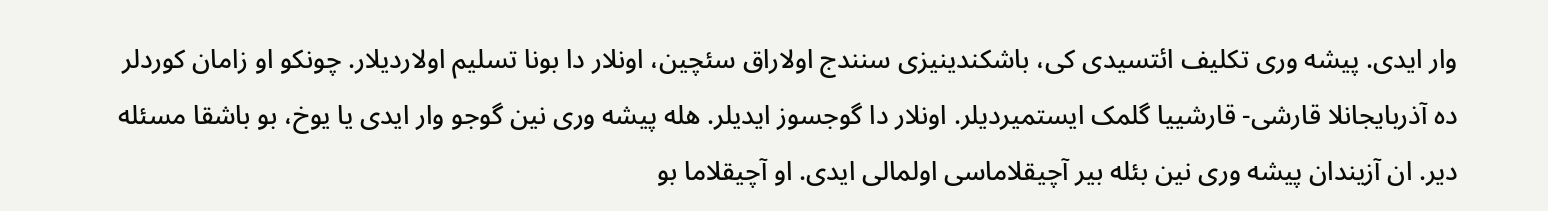وار ایدی. پیشه وری تکلیف ائتسیدی کی، باشکندینیزی سنندج اولاراق سئچین، اونلار دا بونا تسلیم اولاردیلار. چونکو او زامان کوردلر ده آذربایجانلا قارشی- قارشییا گلمک ایستمیردیلر. اونلار دا گوجسوز ایدیلر. هله پیشه وری نین گوجو وار ایدی یا یوخ، بو باشقا مسئله دیر. ان آزیندان پیشه وری نین بئله بیر آچیقلاماسی اولمالی ایدی. او آچیقلاما بو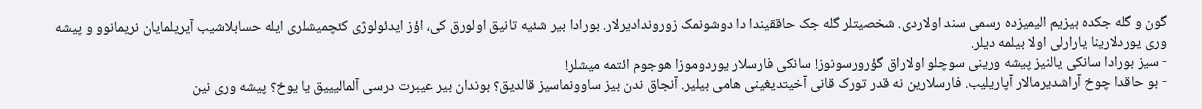گون و گله جکده بیزیم الیمیزده رسمی سند اولاردی. شخصیتلر گله جک حاققیندا دا دوشونمک زوروندادیرلار. بورادا بیر شئیه تانیق اولورق کی، اؤز ایدئولوژی کئچمیشلری ایله حسابلاشیب آیریلمایان نریمانوو و پیشه وری یوردلارینا یارارلی اولا بیلمه دیلر.
- سیز بورادا سانکی یالنیز پیشه ورینی سوچلو اولاراق گؤرورسونوز! سانکی فارسلار یوردوموزا هوجوم ائتمه میشلر!
- بو حاقدا چوخ آراشدیرمالار آپاریلیب. فارسلارین نه قدر تورک قانی آخیتدیغینی هامی بیلیر. آنجاق ندن بیز ساوونماسیز قالدیق؟ بوندان بیر عیبرت درسی آلمالیییق یا یوخ؟ پیشه وری نین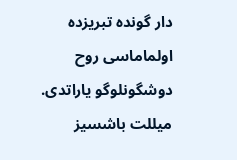دار گونده تبریزده اولماماسی روح دوشگونلوگو یاراتدی. میللت باشسیز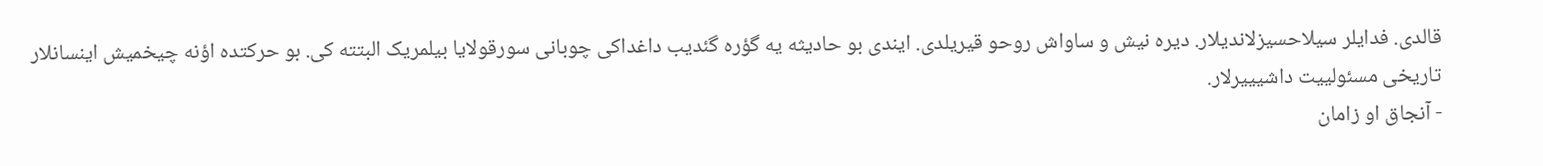قالدی. فدایلر سیلاحسیزلاندیلار. دیره نیش و ساواش روحو قیریلدی. ایندی بو حادیثه یه گؤره گئدیب داغداکی چوبانی سورقولایا بیلمریک البتته کی. بو حرکتده اؤنه چیخمیش اینسانلار تاریخی مسئولییت داشیییرلار.
- آنجاق او زامان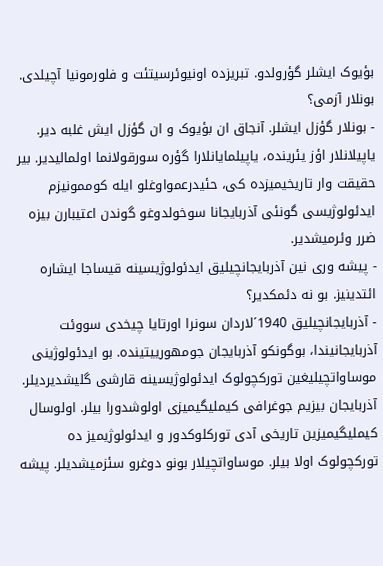بؤیوک ایشلر گؤرولدو. تبریزده اونیوئرسیتئت و فلورمونیا آچیلدی. بونلار آزمی؟
- بونلار گؤزل ایشلر. آنجاق ان بؤیوک و ان گؤزل ایش غلبه دیر. یاپیلانلار اؤز یئرینده، یاپیلمایانلارا گؤره سورقولانما اولمالیدیر. بیر حقیقت وار تاریخیمیزده کی، حئیدرعمواوغلو ایله کوممونیزم ایدئولوژیسی گونئی آذربایجانا سوخولدوغو گوندن اعتیبارن بیزه ضرر وئرمیشدیر.
- پیشه وری نین آذربایجانچیلیق ایدئولوژیسینه قیساجا ایشاره ائتدینیز. بو نه دئمکدیر؟
- آذربایجانچیلیق 1940´لاردان سونرا اورتایا چیخدی سووئت آذربایجانیندا، بوگونکو آذربایجان جومهورییتینده. بو ایدئولوژینی موساواتچیلیغین تورکچولوک ایدئولوژیسینه قارشی گلیشدیردیلر. آذربایجان بیزیم جوغرافی کیملیگیمیزی اولوشدورا بیلر. اولوسال کیملیگیمیزین تاریخی آدی تورکلوکدور و ایدئولوژیمیز ده تورکچولوک اولا بیلر. موساواتچیلار بونو دوغرو سئزمیشدیلر. پیشه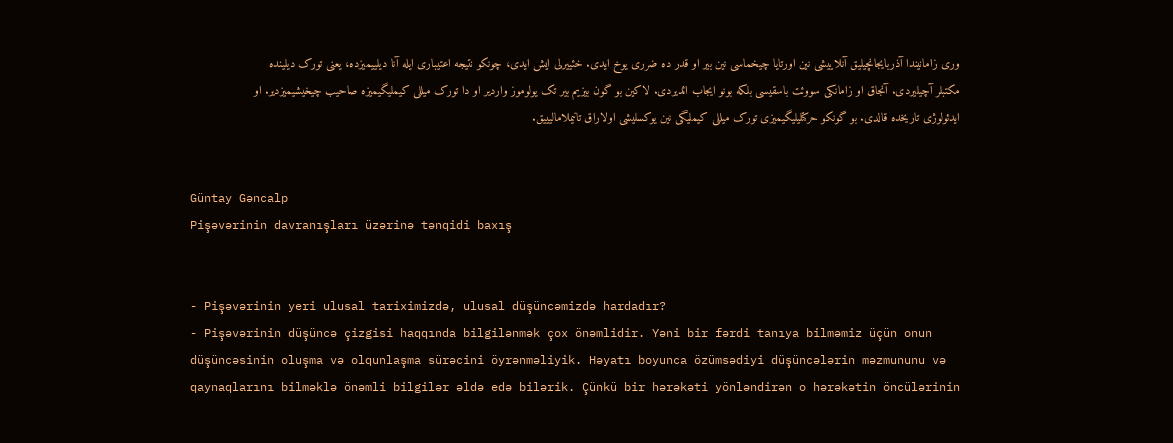وری زامانیندا آذربایجانچیلیق آنلاییشی نین اورتایا چیخماسی نین بیر او قدر ده ضرری یوخ ایدی. خئییرلی ایش ایدی، چونکو نتیجه اعتیباری ایله آنا دیلییمیزده، یعنی تورک دیلینده مکتبلر آچیلیردی. آنجاق او زامانکی سووئت باسقیسی بلکه بونو ایجاب ائدیردی. لاکین بو گون بیزیم بیر تک یولوموز واردیر او دا تورک میللی کیملیگیمیزه صاحیب چیخیشیمیزدیر. او ایدئولوژی تاریخده قالدی. بو گونکو حرکتلیلیگیمیزی تورک میللی کیملیگی نین یوکسلیشی اولاراق تانیملامالیییق.


Güntay Gəncalp
Pişəvərinin davranışları üzərinə tənqidi baxış


- Pişəvərinin yeri ulusal tariximizdə, ulusal düşüncəmizdə hardadır?
- Pişəvərinin düşüncə çizgisi haqqında bilgilənmək çox önəmlidir. Yəni bir fərdi tanıya bilməmiz üçün onun düşüncəsinin oluşma və olqunlaşma sürəcini öyrənməliyik. Həyatı boyunca özümsədiyi düşüncələrin məzmununu və qaynaqlarını bilməklə önəmli bilgilər əldə edə bilərik. Çünkü bir hərəkəti yönləndirən o hərəkətin öncülərinin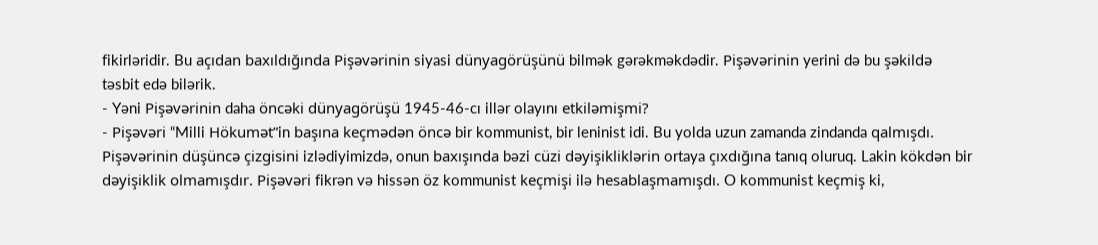fikirləridir. Bu açıdan baxıldığında Pişəvərinin siyasi dünyagörüşünü bilmək gərəkməkdədir. Pişəvərinin yerini də bu şəkildə təsbit edə bilərik.
- Yəni Pişəvərinin daha öncəki dünyagörüşü 1945-46-cı illər olayını etkiləmişmi?
- Pişəvəri “Milli Hökumət”in başına keçmədən öncə bir kommunist, bir leninist idi. Bu yolda uzun zamanda zindanda qalmışdı. Pişəvərinin düşüncə çizgisini izlədiyimizdə, onun baxışında bəzi cüzi dəyişikliklərin ortaya çıxdığına tanıq oluruq. Lakin kökdən bir dəyişiklik olmamışdır. Pişəvəri fikrən və hissən öz kommunist keçmişi ilə hesablaşmamışdı. O kommunist keçmiş ki,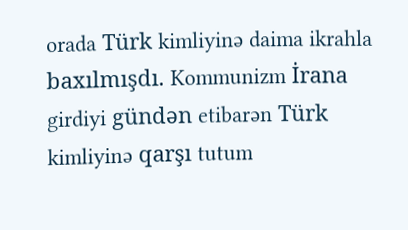orada Türk kimliyinə daima ikrahla baxılmışdı. Kommunizm İrana girdiyi gündən etibarən Türk kimliyinə qarşı tutum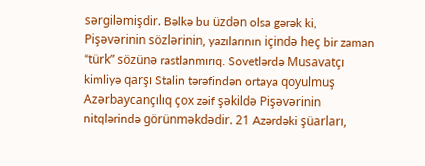sərgiləmişdir. Bəlkə bu üzdən olsa gərək ki, Pişəvərinin sözlərinin, yazılarının içində heç bir zaman “türk” sözünə rastlanmırıq. Sovetlərdə Musavatçı kimliyə qarşı Stalin tərəfindən ortaya qoyulmuş Azərbaycançılıq çox zəif şəkildə Pişəvərinin nitqlərində görünməkdədir. 21 Azərdəki şüarları,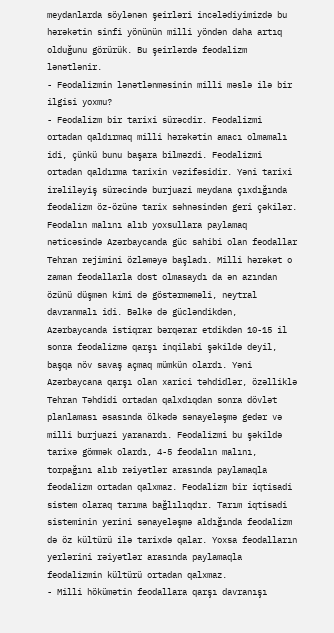meydanlarda söylənən şeirləri incələdiyimizdə bu hərəkətin sinfi yönünün milli yöndən daha artıq olduğunu görürük. Bu şeirlərdə feodalizm lənətlənir.
- Feodalizmin lənətlənməsinin milli məslə ilə bir ilgisi yoxmu?
- Feodalizm bir tarixi sürəcdir. Feodalizmi ortadan qaldırmaq milli hərəkətin amacı olmamalı idi, çünkü bunu başara bilməzdi. Feodalizmi ortadan qaldırma tarixin vəzifəsidir. Yəni tarixi irəliləyiş sürəcində burjuazi meydana çıxdığında feodalizm öz-özünə tarix səhnəsindən geri çəkilər. Feodalın malını alıb yoxsullara paylamaq nəticəsində Azərbaycanda güc sahibi olan feodallar Tehran rejimini özləməyə başladı. Milli hərəkət o zaman feodallarla dost olmasaydı da ən azından özünü düşmən kimi də göstərməməli, neytral davranmalı idi. Bəlkə də gücləndikdən, Azərbaycanda istiqrar bərqərar etdikdən 10-15 il sonra feodalizmə qarşı inqilabi şəkildə deyil, başqa növ savaş açmaq mümkün olardı. Yəni Azərbaycana qarşı olan xarici təhdidlər, özəlliklə Tehran Təhdidi ortadan qalxdıqdan sonra dövlət planlaması əsasında ölkədə sənayeləşmə gedər və milli burjuazi yaranardı. Feodalizmi bu şəkildə tarixə gömmək olardı, 4-5 feodalın malını, torpağını alıb rəiyətlər arasında paylamaqla feodalizm ortadan qalxmaz. Feodalizm bir iqtisadi sistem olaraq tarıma bağlılıqdır. Tarım iqtisadi sisteminin yerini sənayeləşmə aldığında feodalizm də öz kültürü ilə tarixdə qalar. Yoxsa feodalların yerlərini rəiyətlər arasında paylamaqla feodalizmin kültürü ortadan qalxmaz.
- Milli hökümətin feodallara qarşı davranışı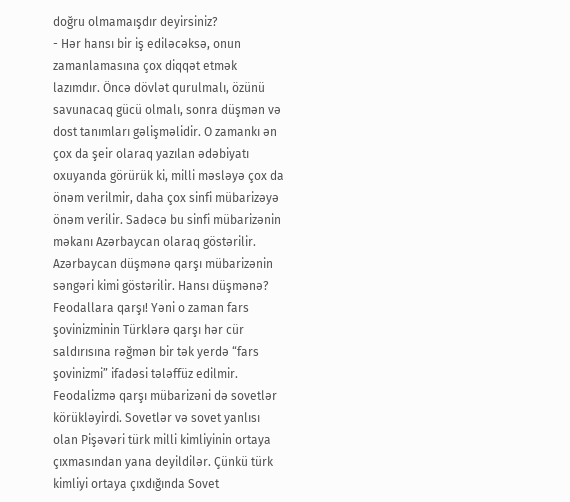doğru olmamaışdır deyirsiniz?
- Hər hansı bir iş ediləcəksə, onun zamanlamasına çox diqqət etmək lazımdır. Öncə dövlət qurulmalı, özünü savunacaq gücü olmalı, sonra düşmən və dost tanımları gəlişməlidir. O zamankı ən çox da şeir olaraq yazılan ədəbiyatı oxuyanda görürük ki, milli məsləyə çox da önəm verilmir, daha çox sinfi mübarizəyə önəm verilir. Sadəcə bu sinfi mübarizənin məkanı Azərbaycan olaraq göstərilir. Azərbaycan düşmənə qarşı mübarizənin səngəri kimi göstərilir. Hansı düşmənə? Feodallara qarşı! Yəni o zaman fars şovinizminin Türklərə qarşı hər cür saldırısına rəğmən bir tək yerdə “fars şovinizmi” ifadəsi tələffüz edilmir. Feodalizmə qarşı mübarizəni də sovetlər körükləyirdi. Sovetlər və sovet yanlısı olan Pişəvəri türk milli kimliyinin ortaya çıxmasından yana deyildilər. Çünkü türk kimliyi ortaya çıxdığında Sovet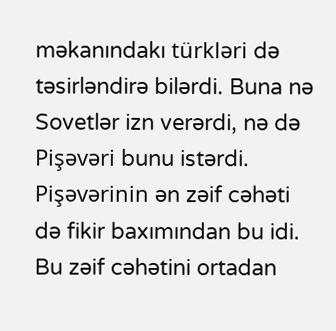məkanındakı türkləri də təsirləndirə bilərdi. Buna nə Sovetlər izn verərdi, nə də Pişəvəri bunu istərdi. Pişəvərinin ən zəif cəhəti də fikir baxımından bu idi. Bu zəif cəhətini ortadan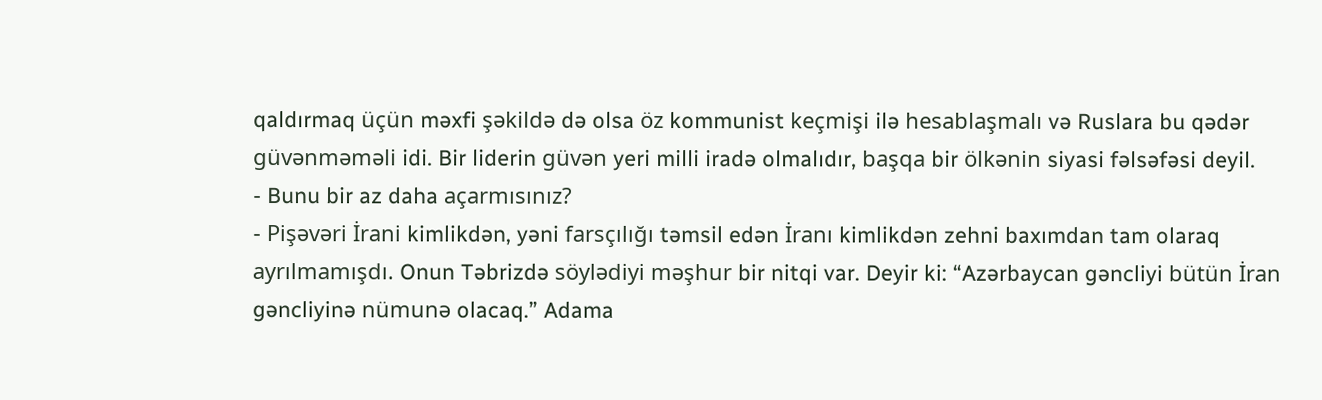qaldırmaq üçün məxfi şəkildə də olsa öz kommunist keçmişi ilə hesablaşmalı və Ruslara bu qədər güvənməməli idi. Bir liderin güvən yeri milli iradə olmalıdır, başqa bir ölkənin siyasi fəlsəfəsi deyil.
- Bunu bir az daha açarmısınız?
- Pişəvəri İrani kimlikdən, yəni farsçılığı təmsil edən İranı kimlikdən zehni baxımdan tam olaraq ayrılmamışdı. Onun Təbrizdə söylədiyi məşhur bir nitqi var. Deyir ki: “Azərbaycan gəncliyi bütün İran gəncliyinə nümunə olacaq.” Adama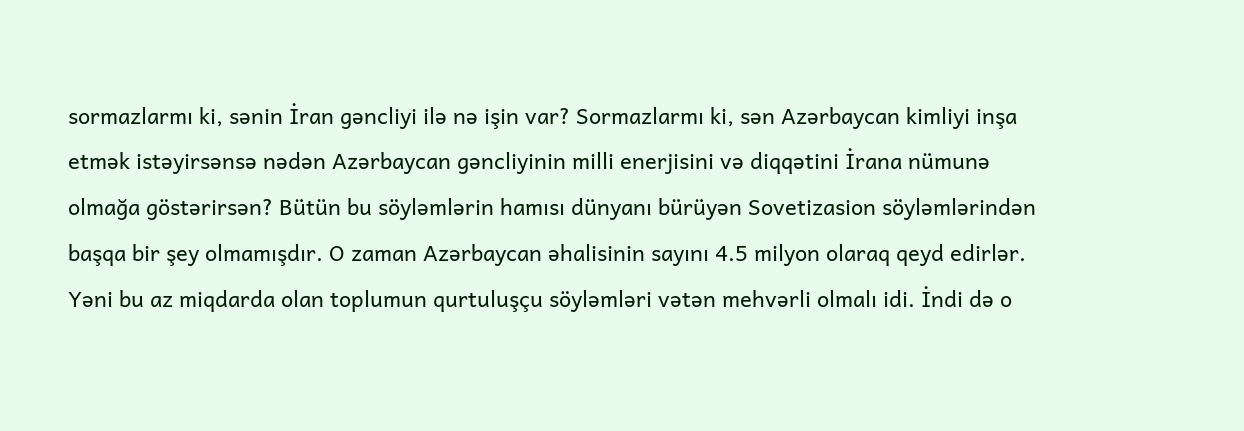sormazlarmı ki, sənin İran gəncliyi ilə nə işin var? Sormazlarmı ki, sən Azərbaycan kimliyi inşa etmək istəyirsənsə nədən Azərbaycan gəncliyinin milli enerjisini və diqqətini İrana nümunə olmağa göstərirsən? Bütün bu söyləmlərin hamısı dünyanı bürüyən Sovetizasion söyləmlərindən başqa bir şey olmamışdır. O zaman Azərbaycan əhalisinin sayını 4.5 milyon olaraq qeyd edirlər. Yəni bu az miqdarda olan toplumun qurtuluşçu söyləmləri vətən mehvərli olmalı idi. İndi də o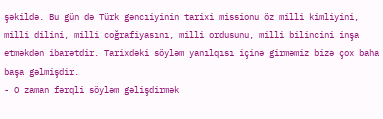şəkildə. Bu gün də Türk gəncıiyinin tarixi missionu öz milli kimliyini, milli dilini, milli coğrafiyasını, milli ordusunu, milli bilincini inşa etməkdən ibarətdir. Tarixdəki söyləm yanılqısı içinə girməmiz bizə çox baha başa gəlmişdir.
- O zaman fərqli söyləm gəlişdirmək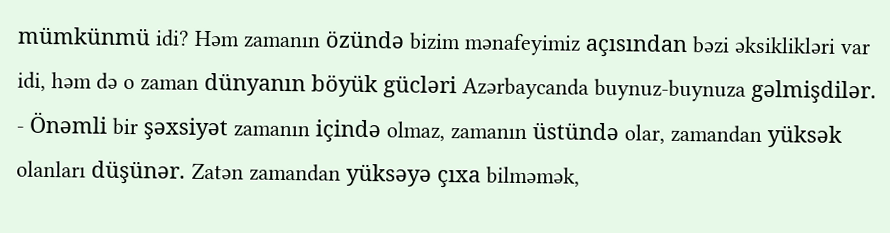mümkünmü idi? Həm zamanın özündə bizim mənafeyimiz açısından bəzi əksiklikləri var idi, həm də o zaman dünyanın böyük gücləri Azərbaycanda buynuz-buynuza gəlmişdilər.
- Önəmli bir şəxsiyət zamanın içində olmaz, zamanın üstündə olar, zamandan yüksək olanları düşünər. Zatən zamandan yüksəyə çıxa bilməmək,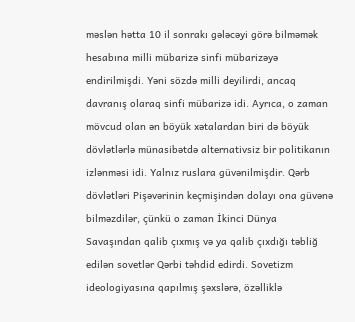məslən hətta 10 il sonrakı gələcəyi görə bilməmək hesabına milli mübarizə sinfi mübarizəyə endirilmişdi. Yəni sözdə milli deyilirdi, ancaq davranış olaraq sinfi mübarizə idi. Ayrıca, o zaman mövcud olan ən böyük xətalardan biri də böyük dövlətlərlə münasibətdə alternativsiz bir politikanın izlənməsi idi. Yalnız ruslara güvənilmişdir. Qərb dövlətləri Pişəvərinin keçmişindən dolayı ona güvənə bilməzdilər, çünkü o zaman İkinci Dünya Savaşından qalib çıxmış və ya qalib çıxdığı təbliğ edilən sovetlər Qərbi təhdid edirdi. Sovetizm ideologiyasına qapılmış şəxslərə, özəlliklə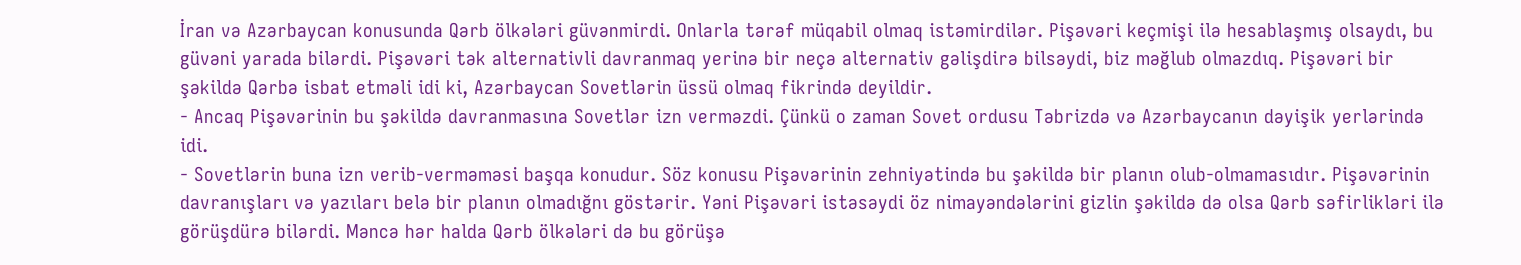İran və Azərbaycan konusunda Qərb ölkələri güvənmirdi. Onlarla tərəf müqabil olmaq istəmirdilər. Pişəvəri keçmişi ilə hesablaşmış olsaydı, bu güvəni yarada bilərdi. Pişəvəri tək alternativli davranmaq yerinə bir neçə alternativ gəlişdirə bilsəydi, biz məğlub olmazdıq. Pişəvəri bir şəkildə Qərbə isbat etməli idi ki, Azərbaycan Sovetlərin üssü olmaq fikrində deyildir.
- Ancaq Pişəvərinin bu şəkildə davranmasına Sovetlər izn verməzdi. Çünkü o zaman Sovet ordusu Təbrizdə və Azərbaycanın dəyişik yerlərində idi.
- Sovetlərin buna izn verib-verməməsi başqa konudur. Söz konusu Pişəvərinin zehniyətində bu şəkildə bir planın olub-olmamasıdır. Pişəvərinin davranışları və yazıları belə bir planın olmadığnı göstərir. Yəni Pişəvəri istəsəydi öz nimayəndələrini gizlin şəkildə də olsa Qərb səfirlikləri ilə görüşdürə bilərdi. Məncə hər halda Qərb ölkələri də bu görüşə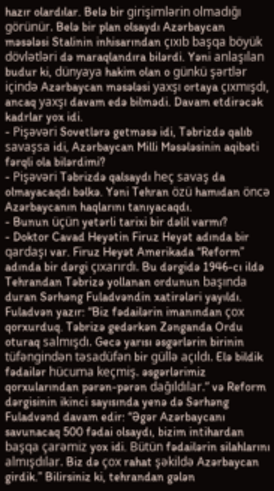hazır olardılar. Belə bir girişimlərin olmadığı görünür. Belə bir plan olsaydı Azərbaycan məsələsi Stalinin inhisarından çıxıb başqa böyük dövlətləri də maraqlandıra bilərdi. Yəni anlaşılan budur ki, dünyaya hakim olan o günkü şərtlər içində Azərbaycan məsələsi yaxşı ortaya çıxmışdı, ancaq yaxşı davam edə bilmədi. Davam etdirəcək kadrlar yox idi.
- Pişəvəri Sovetlərə getməsə idi, Təbrizdə qalıb savaşsa idi, Azərbaycan Milli Məsələsinin aqibəti fərqli ola bilərdimi?
- Pişəvəri Təbrizdə qalsaydı heç savaş da olmayacaqdı bəlkə. Yəni Tehran özü hamıdan öncə Azərbaycanın haqlarını tanıyacaqdı.
- Bunun üçün yetərli tarixi bir dəlil varmı?
- Doktor Cavad Heyətin Firuz Heyət adında bir qardaşı var. Firuz Heyət Amerikada “Reform” adında bir dərgi çıxarırdı. Bu dərgidə 1946-cı ildə Tehrandan Təbrizə yollanan ordunun başında duran Sərhəng Fuladvəndin xatirələri yayıldı. Fuladvən yazır: “Biz fədailərin imanından çox qorxurduq. Təbrizə gedərkən Zənganda Ordu oturaq salmışdı. Gecə yarısı əsgərlərin birinin tüfəngindən təsadüfən bir güllə açıldı. Elə bildik fədailər hücuma keçmiş. əsgərlərimiz qorxularından pərən-pərən dağıldılar.” və Reform dərgisinin ikinci sayısında yenə də Sərhəng Fuladvənd davam edir: “Əgər Azərbaycanı savunacaq 500 fədai olsaydı, bizim intihardan başqa çarəmiz yox idi. Bütün fədailərin silahlarını almışdılar. Biz də çox rahat şəkildə Azərbaycan girdik.” Bilirsiniz ki, tehrandan gələn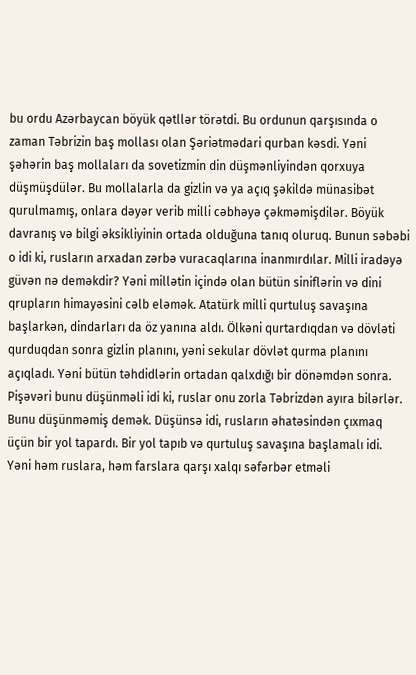bu ordu Azərbaycan böyük qətllər törətdi. Bu ordunun qarşısında o zaman Təbrizin baş mollası olan Şəriətmədari qurban kəsdi. Yəni şəhərin baş mollaları da sovetizmin din düşmənliyindən qorxuya düşmüşdülər. Bu mollalarla da gizlin və ya açıq şəkildə münasibət qurulmamış, onlara dəyər verib milli cəbhəyə çəkməmişdilər. Böyük davranış və bilgi əksikliyinin ortada olduğuna tanıq oluruq. Bunun səbəbi o idi ki, rusların arxadan zərbə vuracaqlarına inanmırdılar. Milli iradəyə güvən nə deməkdir? Yəni millətin içində olan bütün siniflərin və dini qrupların himayəsini cəlb eləmək. Atatürk milli qurtuluş savaşına başlarkən, dindarları da öz yanına aldı. Ölkəni qurtardıqdan və dövləti qurduqdan sonra gizlin planını, yəni sekular dövlət qurma planını açıqladı. Yəni bütün təhdidlərin ortadan qalxdığı bir dönəmdən sonra. Pişəvəri bunu düşünməli idi ki, ruslar onu zorla Təbrizdən ayıra bilərlər. Bunu düşünməmiş demək. Düşünsə idi, rusların əhatəsindən çıxmaq üçün bir yol tapardı. Bir yol tapıb və qurtuluş savaşına başlamalı idi. Yəni həm ruslara, həm farslara qarşı xalqı səfərbər etməli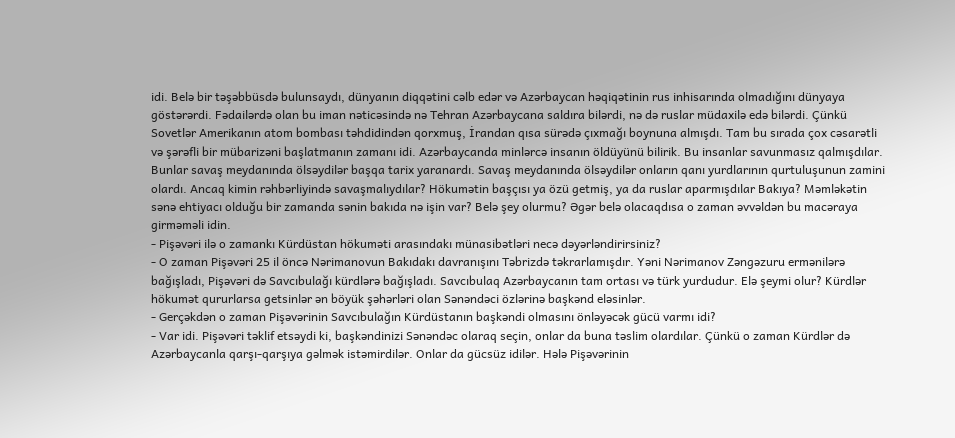idi. Belə bir təşəbbüsdə bulunsaydı, dünyanın diqqətini cəlb edər və Azərbaycan həqiqətinin rus inhisarında olmadığını dünyaya göstərərdi. Fədailərdə olan bu iman nəticəsində nə Tehran Azərbaycana saldıra bilərdi, nə də ruslar müdaxilə edə bilərdi. Çünkü Sovetlər Amerikanın atom bombası təhdidindən qorxmuş, İrandan qısa sürədə çıxmağı boynuna almışdı. Tam bu sırada çox cəsarətli və şərəfli bir mübarizəni başlatmanın zamanı idi. Azərbaycanda minlərcə insanın öldüyünü bilirik. Bu insanlar savunmasız qalmışdılar. Bunlar savaş meydanında ölsəydilər başqa tarix yaranardı. Savaş meydanında ölsəydilər onların qanı yurdlarının qurtuluşunun zamini olardı. Ancaq kimin rəhbərliyində savaşmalıydılar? Hökumətin başçısı ya özü getmiş, ya da ruslar aparmışdılar Bakıya? Məmləkətin sənə ehtiyacı olduğu bir zamanda sənin bakıda nə işin var? Belə şey olurmu? Əgər belə olacaqdısa o zaman əvvəldən bu macəraya girməməli idin.
- Pişəvəri ilə o zamankı Kürdüstan hökuməti arasındakı münasibətləri necə dəyərləndirirsiniz?
- O zaman Pişəvəri 25 il öncə Nərimanovun Bakıdakı davranışını Təbrizdə təkrarlamışdır. Yəni Nərimanov Zəngəzuru ermənilərə bağışladı, Pişəvəri də Savcıbulağı kürdlərə bağışladı. Savcıbulaq Azərbaycanın tam ortası və türk yurdudur. Elə şeymi olur? Kürdlər hökumət qururlarsa getsinlər ən böyük şəhərləri olan Sənəndəci özlərinə başkənd eləsinlər.
- Gerçəkdən o zaman Pişəvərinin Savcıbulağın Kürdüstanın başkəndi olmasını önləyəcək gücü varmı idi?
- Var idi. Pişəvəri təklif etsəydi ki, başkəndinizi Sənəndəc olaraq seçin, onlar da buna təslim olardılar. Çünkü o zaman Kürdlər də Azərbaycanla qarşı-qarşıya gəlmək istəmirdilər. Onlar da gücsüz idilər. Hələ Pişəvərinin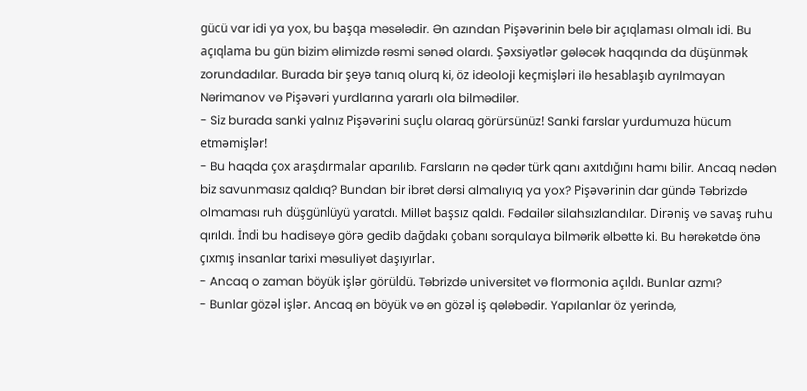gücü var idi ya yox, bu başqa məsələdir. Ən azından Pişəvərinin belə bir açıqlaması olmalı idi. Bu açıqlama bu gün bizim əlimizdə rəsmi sənəd olardı. Şəxsiyətlər gələcək haqqında da düşünmək zorundadılar. Burada bir şeyə tanıq olurq ki, öz ideoloji keçmişləri ilə hesablaşıb ayrılmayan Nərimanov və Pişəvəri yurdlarına yararlı ola bilmədilər.
- Siz burada sanki yalnız Pişəvərini suçlu olaraq görürsünüz! Sanki farslar yurdumuza hücum etməmişlər!
- Bu haqda çox araşdırmalar aparılıb. Farsların nə qədər türk qanı axıtdığını hamı bilir. Ancaq nədən biz savunmasız qaldıq? Bundan bir ibrət dərsi almalıyıq ya yox? Pişəvərinin dar gündə Təbrizdə olmaması ruh düşgünlüyü yaratdı. Millət başsız qaldı. Fədailər silahsızlandılar. Dirəniş və savaş ruhu qırıldı. İndi bu hadisəyə görə gedib dağdakı çobanı sorqulaya bilmərik əlbəttə ki. Bu hərəkətdə önə çıxmış insanlar tarixi məsuliyət daşıyırlar.
- Ancaq o zaman böyük işlər görüldü. Təbrizdə universitet və flormonia açıldı. Bunlar azmı?
- Bunlar gözəl işlər. Ancaq ən böyük və ən gözəl iş qələbədir. Yapılanlar öz yerində,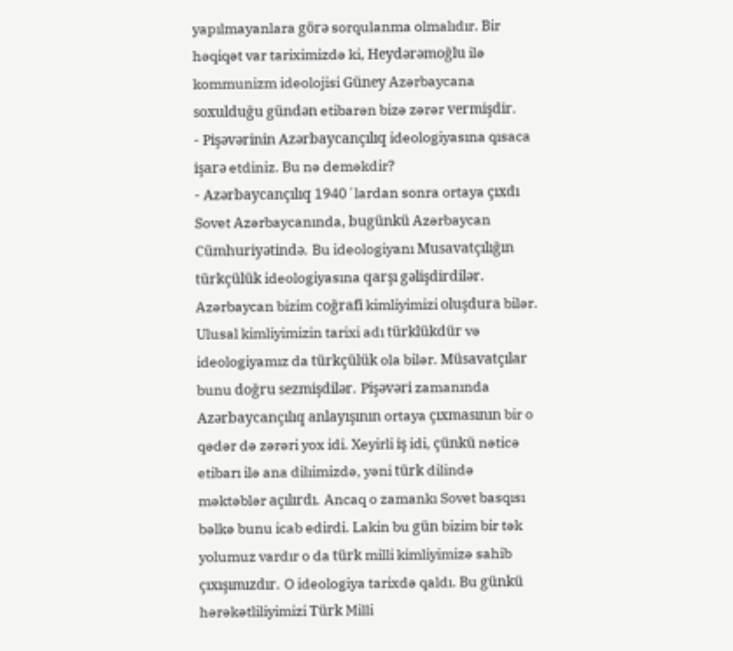yapılmayanlara görə sorqulanma olmalıdır. Bir həqiqət var tariximizdə ki, Heydərəmoğlu ilə kommunizm ideolojisi Güney Azərbaycana soxulduğu gündən etibarən bizə zərər vermişdir.
- Pişəvərinin Azərbaycançılıq ideologiyasına qısaca işarə etdiniz. Bu nə deməkdir?
- Azərbaycançılıq 1940´lardan sonra ortaya çıxdı Sovet Azərbaycanında, bugünkü Azərbaycan Cümhuriyətində. Bu ideologiyanı Musavatçılığın türkçülük ideologiyasına qarşı gəlişdirdilər. Azərbaycan bizim coğrafi kimliyimizi oluşdura bilər. Ulusal kimliyimizin tarixi adı türklükdür və ideologiyamız da türkçülük ola bilər. Müsavatçılar bunu doğru sezmişdilər. Pişəvəri zamanında Azərbaycançılıq anlayışının ortaya çıxmasının bir o qədər də zərəri yox idi. Xeyirli iş idi, çünkü nəticə etibarı ilə ana dilıimizdə, yəni türk dilində məktəblər açılırdı. Ancaq o zamankı Sovet basqısı bəlkə bunu icab edirdi. Lakin bu gün bizim bir tək yolumuz vardır o da türk milli kimliyimizə sahib çıxışımızdır. O ideologiya tarixdə qaldı. Bu günkü hərəkətliliyimizi Türk Milli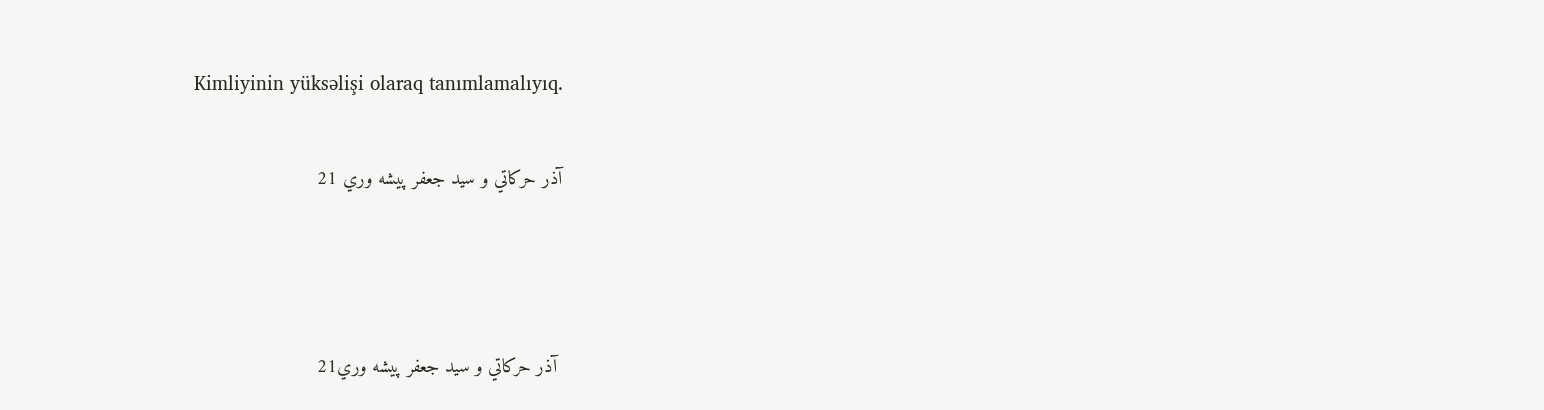Kimliyinin yüksəlişi olaraq tanımlamalıyıq.

آذر حركاتي و سید جعفر پيشه وري 21



 آذر حركاتي و سید جعفر پيشه وري21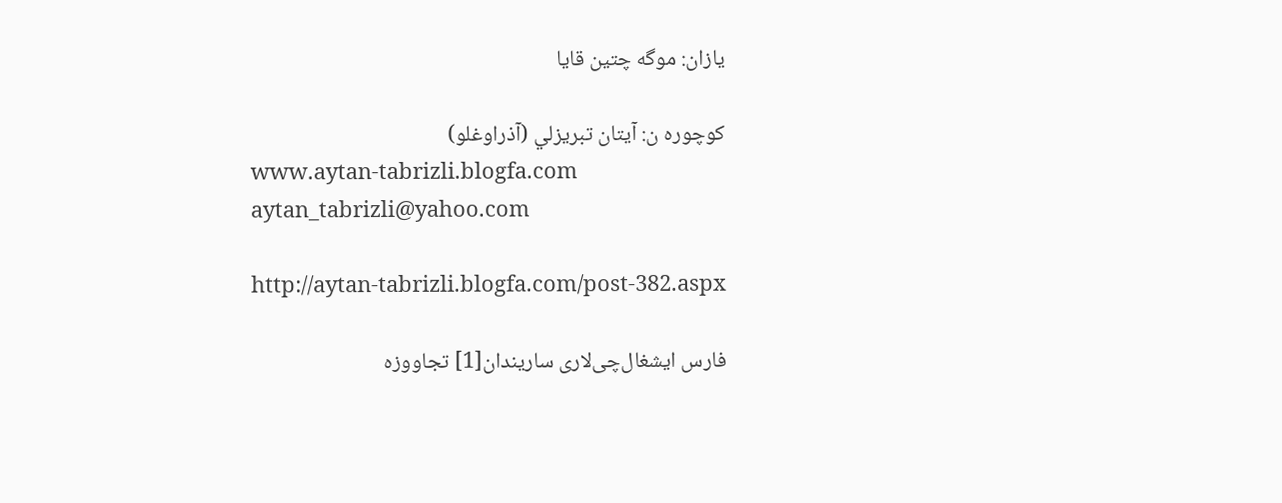يازان: موگه چتین قایا

كوچوره ن: آيتان تبريزلي (آذراوغلو)
www.aytan-tabrizli.blogfa.com
aytan_tabrizli@yahoo.com

http://aytan-tabrizli.blogfa.com/post-382.aspx

فارس ایشغال‌چی‌لاری ساريندان[1] تجاووزه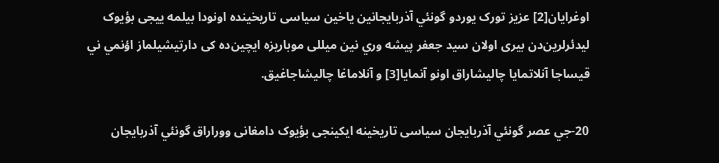اوغرایان[2] عزیز تورک یوردو گونئي آذربايجانین یاخین سیاسی تاریخینده اونودا بیلمه يیجی بؤیوک لیدئرلرین‌دن بیری اولان سید جعفر پيشه وري نين میللی موباریزه ایچین‌ده کی دارتيشيلماز اؤنمي ني قیساجا آنلاتمايا چالیشا‌راق اونو آنمايا[3] و آنلاماغا چالیشاجاغیق.

20-جي عصر گونئي آذربایجان سیاسی تاریخینه ایکینجی بؤیوک دامغانی وورا‌راق گونئي آذربایجان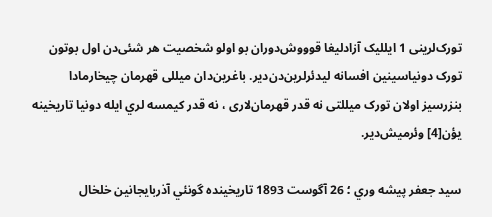تورک‌لرینی 1 ایللیک آزادلیغا قوووش‌دوران بو اولو شخصیت هر شئی‌دن اول بوتون تورک دونیاسینین افسانه لیدئرلرین‌دن‌دیر. باغرین‌دان میللی قهرمان چیخارمادا بنزرسیز اولان تورک میللتی نه قدر قهرمان‌لاری ، نه قدر كيمسه لري ایله دونیا تاریخینه يؤن[4] وئرمیش‌دیر.

سید جعفر پيشه وري ؛ 26 آگوست 1893 تاریخینده گونئي آذربايجانین خلخال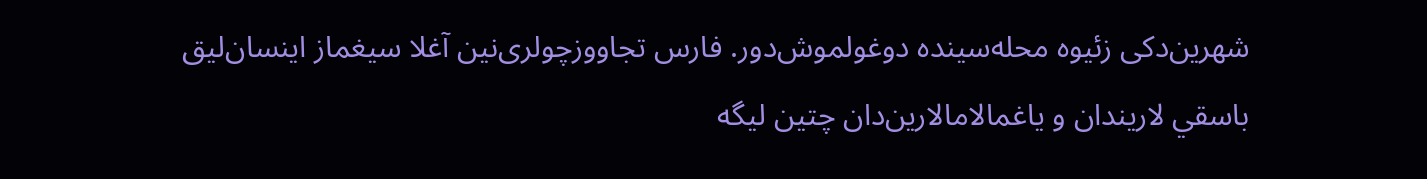شهرین‌دکی زئیوه محله‌سینده دوغولموش‌دور. فارس تجاووزچولری‌نین آغلا سیغماز اینسان‌لیق باسقي لاريندان و یاغمالاما‌لارین‌دان چتين ليگه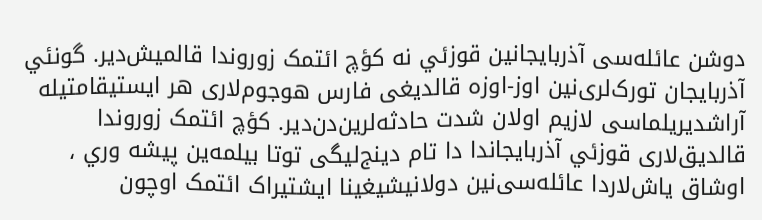دوشن عائله‌سی آذربايجانین قوزئي نه کؤچ ائتمک زوروندا قالمیش‌دیر. گونئي آذربایجان تورک‌لری‌نین اوز-اوزه قالدیغی فارس هوجوم‌لاری هر ایستیقامتیله آراشدیریلماسی لازیم اولان شدت حادثه‌لرین‌دن‌دیر. كؤچ ائتمک زوروندا قالدیق‌لاری قوزئي آذربایجاندا دا تام دینج‌لیگی توتا بیلمه‌ین پيشه وري ، اوشاق یاش‌لاردا عائله‌سی‌نین دولانیشیغینا ایشتیراک ائتمک اوچون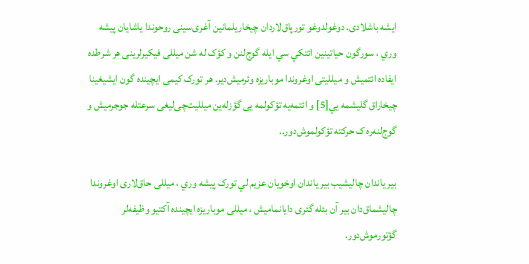ایشه باشلادی. دوغولدوغو تورپاق‌لاردان چیخاریلمانین آغری‌سینی روحوندا یاشایان پيشه وري ، سورگون حیاتینین ائتكي سي ايله گوج‌لنن و کؤک له شن میللی فیکیرلرینی هر شرطده ایفاده ائتمیش و میللیتی اوغروندا موباریزه وئرمیش‌دیر. هر تورک کیمی ایچینده گون ایشیغینا چیخا‌راق گليشمه يي[5] و ائتمه‌یه تؤکولمه یی گؤزله‌ین میللیت‌چی‌لیغی سرعتله جوجرمیش و گوج‌لنه‌ره ک حرکته تؤکولموش‌دور..

بیر ياندان چالیشیب بیر ياندان اوخویان عزيم لي تورک پيشه وري ، میللی حاق‌لاری اوغروندا چالیشماق‌دان بیر آن بئله گئری دایانمامیش ، میللی موباریزه ایچینده آکتیو وظیفه‌لر گؤتورموش‌دور.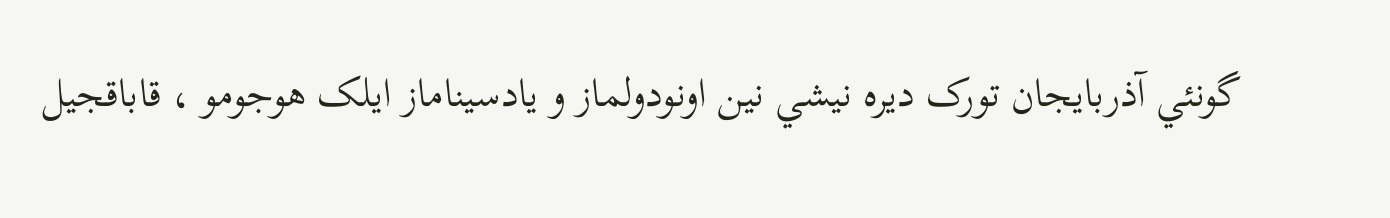گونئي آذربایجان تورک ديره نيشي نين اونودولماز و یادسیناماز ایلک هوجومو ، قاباقجیل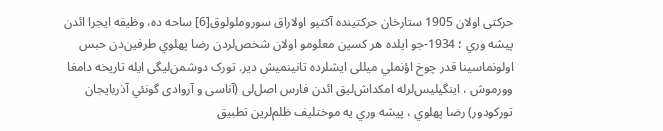حرکتی اولان 1905 ستارخان حرکتینده آکتیو اولا‌راق سوروملولوق[6] ساحه ده، وظیفه ایجرا ائدن پيشه وري ؛ 1934-جو ایلده هر کسین معلومو اولان شخص‌لردن رضا پهلوي طرفین‌دن حبس اولونماسینا قدر چوخ اؤنملي میللی ایشلرده تانينميش دير. تورک دوشمن‌لیگی ایله تاریخه دامغا وورموش ، اينگیلیس‌لرله امکداش‌لیق ائدن فارس اصل‌لی (آناسی و آروادی گونئي آذربایجان تورکودور) رضا پهلوي ، پيشه وري یه موختلیف ظلم‌لرین تطبیق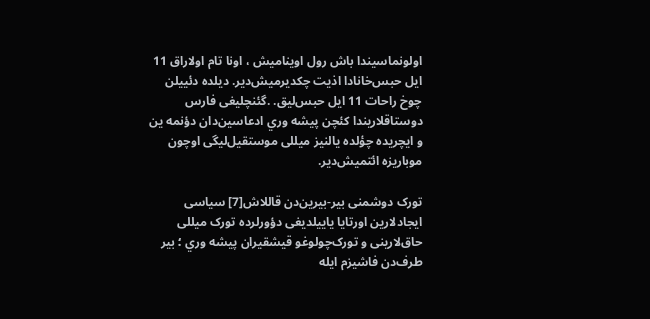اولونماسیندا باش رول اوینامیش ، اونا تام اولا‌راق 11 ایل حبس‌خانادا اذیت چکدیرمیش‌دیر. دیلده دئييلن چوخ راحات 11 ایل حبس‌لیق. .گئنچلیغی فارس دوستاقلاريندا کئچن پيشه وري ادعاسین‌دان دؤنمه ين و ایچریده چؤلده یالنیز میللی موستقیل‌لیگی اوچون موباریزه ائتمیش‌دیر.

تورک دوشمنی بیر-بیرین‌دن قاللاش[7] سیاسی ایجادلارین اورتایا یاییلدیغی دؤورلرده تورک میللی حاق‌لارینی و تورک‌چولوغو قیشقیران پيشه وري ؛ بیر طرف‌دن فاشیزم ایله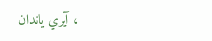، آيري ياندان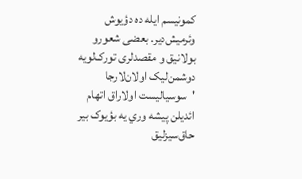كمونيسم ایله ده دؤیوش وئرمیش‌دیر. بعضی شعورو بولانیق و مقصدلری تورک‌لویه دوشمن‌لیک اولان‌لارجا 'سوسیالیست اولا‌راق اتهام ائدیلن پيشه وري یه بؤیوک بیر حاق‌سیزلیق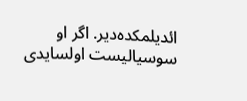ائدیلمکده‌دیر. اگر او سوسیالیست اولسایدی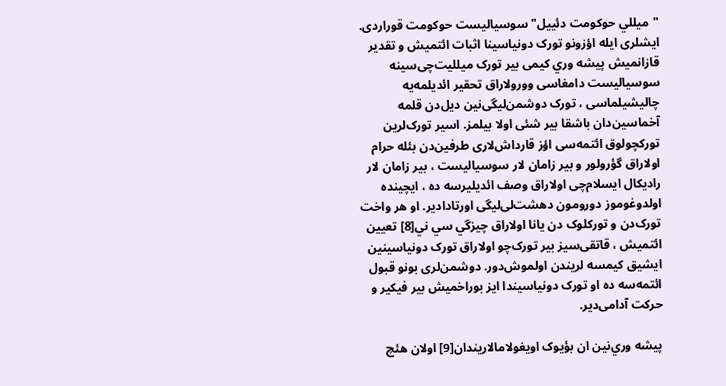"ميللي حوکومت دئییل" سوسیالیست حوکومت قوراردی. ايشلری ایله اؤزونو تورک دونیاسینا اثبات ائتمیش و تقدیر قازانمیش پيشه وري کیمی بیر تورک میللیت‌چی‌سینه سوسیالیست دامغاسی وورولا‌راق تحقیر ائدیلمه‌یه چالیشیلماسی ، تورک دوشمن‌لیگی‌نین دیل‌دن قلمه آخماسین‌دان باشقا بیر شئی اولا بیلمز. اسیر تورک‌لرین تورکچولوق ائتمه‌سی اؤز قارداش‌لاری طرفین‌دن بئله حرام اولا‌راق گؤرولور و بير زامان لار سوسیالیست ، بير زامان لار رادیکال ايسلام‌چی اولا‌راق وصف ائدیلیرسه ده ، ایچینده اولدوغوموز دورومون دهشت‌لی‌لیگی اورتادا‌دیر. او هر واخت تورک‌دن و تورکلوک دن یانا اولا‌راق چيزگي سي ني[8] تعیین ائتمیش ، قاتقی‌سیز بیر تورک‌چو اولا‌راق تورک دونیاسینین ایشیق كيمسه لريندن اولموش‌دور. دوشمن‌لری بونو قبول ائتمه‌سه ده او تورک دونیاسیندا ایز بوراخمیش بیر فیکیر و حرکت آدامی‌دیر.

پيشه وري‌نین ان بؤیوک اويغولامالاريندان[9] اولان هئچ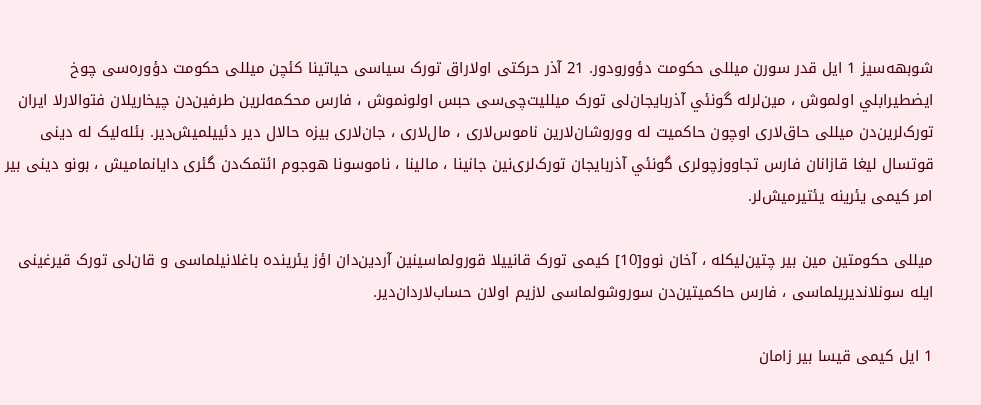شوبهه‌سیز 1 ایل قدر سورن میللی حکومت دؤورودور. 21 آذر حرکتی اولا‌راق تورک سیاسی حیاتینا کئچن میللی حکومت دؤوره‌سی چوخ ايضطيرابلي اولموش ، مین‌لرله گونئي آذربایجان‌لی تورک میللیت‌چی‌سی حبس اولونموش ، فارس محکمه‌لرین طرفین‌دن چیخاریلان فتوا‌لارلا ایران تورک‌لرین‌دن میللی حاق‌لاری اوچون حاکمیت له ووروشان‌لارین ناموس‌لاری ، مال‌لاری ، جان‌لاری بیزه حالال دير دئییلمیش‌دیر. بئله‌لیک له دینی قوتسال ليغا قازانان فارس تجاووزچولری گونئي آذربایجان تورک‌لری‌نین جانینا ، مالینا ، ناموسونا هوجوم ائتمک‌دن گئری دایانمامیش ، بونو دینی بیر امر کیمی یئرینه یئتیرمیش‌لر.

میللی حکومتین مین بیر چتین‌لیکله ، آخان نوو[10] کیمی تورک قانییلا قورولماسینین آردین‌دان اؤز يئرينده باغلانیلماسی و قان‌لی تورک قیرغینی ایله سونلاندیریلماسی ، فارس حاکمیتین‌دن سوروشولماسی لازیم اولان حساب‌لاردان‌دیر.

1 ایل کیمی قیسا بیر زامان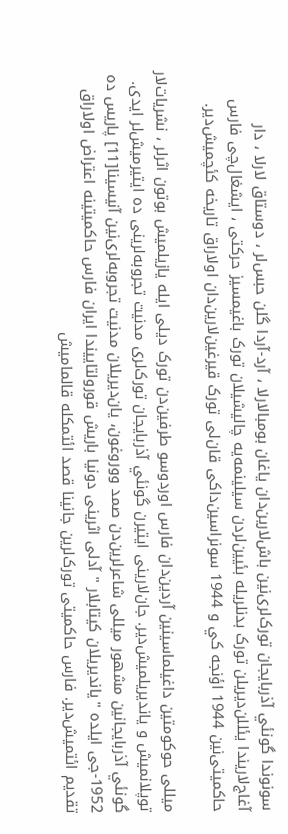سونوندا گونئي آذربایجان تورک‌لری‌نین باش‌لارین‌دان یاغان بومبا‌لارلا ، آرد-آردا گلن حبس‌لر ، دوستاق لارلا ، دار آغاج‌لاریندا یئللن‌دیریلن تورک بدنلریله بئیین‌لردن سیلینمه‌یه چالیشیلان تورک باغيمسيز حرکتی ، ایشغال‌چی فارس حاکمیتی‌نین 1944 اؤنجه كي و 1944 سونراسین‌داکی قان‌لی تورک قیرغین‌لارین‌دان اولا‌راق تاریخه کئچمیش‌دیر.

میللی حوکومتین داغیلماسینین آردین‌دان فارس اوردوسو طرفین‌دن تورک دیلی ايله یازیلمیش بوتون اثرلر ، نشریات‌لار توپلانمیش و یاندیریلمیش‌دیر. جان‌لارینی ایتیرن گونئي آذربایجان تورک‌لری مدنیت تجروبه‌لرینی ده ایتیرمیش‌لر ایدی. گونئي آذربايجانین مشهور میللی شاعرلرین‌دن صمد ووروغون، یان‌دیریلان مدنیت تجروبه‌لری‌نین آنيسينا[11] پاريس ده 1952-جی ایلده "يانديريلان كیتابلار " آدلی اثرینی دونیا باریش قورولتاییندا ایران فارس حاکمیتینه اعتراض اولا‌راق تقدیم ائتمیش‌دیر. فارس حاکمیتی تورک‌لرین جانینا قصد ائتمکله قالمامیش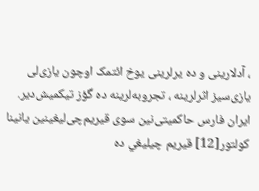، آدلارینی و ده یرلرینی یوخ ائتمک اوچون یازی‌لی یازی‌سیز اثرلرینه ، تجروبه‌لرینه ده گؤز تیکمیش‌دیر. ایران فارس حاکمیتی‌نین سوی قیریم‌چی‌لیغینین یانینا كولتور[12] قيريم چيليغي ده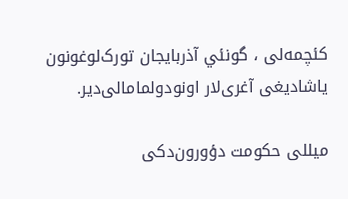کئچمه‌لی ، گونئي آذربایجان تورک‌لوغونون یاشادیغی آغری‌لار اونودولماما‌لی‌دیر.

میللی حکومت دؤورون‌دکی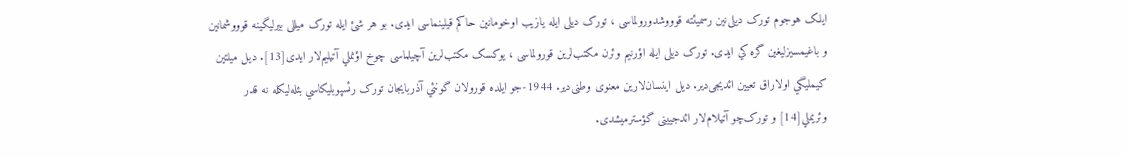ایلک هوجوم تورک دیلی‌نین رسمیئته قوووشدورولماسی ، تورک دیلی ایله یازیب اوخومانین حاکم قیلینماسی ایدی. بو هر شئ ایله تورک میللی بیرلیگینه قوووشمانین و باغيمسيزليغين گره كي ایدی. تورک دیلی ایله اؤرنیم وئرن مکتب‌لرین قورولماسی ، یوکسک مکتب‌لرین آچیلماسی چوخ اؤنملي آتیلیم‌لار ایدی[13]. دیل ميلتين كيمليگي اولا‌راق تعیین ائدیجی‌دیر. دیل اینسان‌لارین معنوی وطنی‌دیر. 1944-جو ایلده قورولان گونئي آذربایجان تورک رئسپوبلیکاسي بئله‌لیکله نه قدر وئريملي[14] و تورک‌چو آتیلام‌لار ائدجیینی گؤسترمیشدی.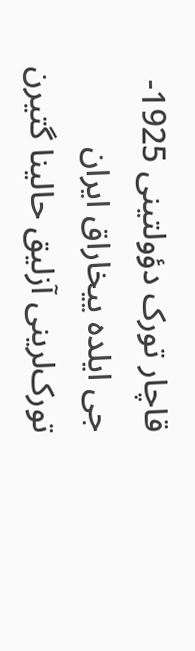قاچار تورک دؤولتینی 1925-جی ایلده ییخا‌راق ايران تورک‌لرینی آزلیق حالینا گتیرن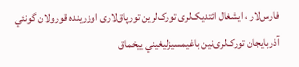فارس‌لار ، ایشغال ائتدیک‌لری تورک‌لرین تورپاق‌لاری اوزرینده قورولان گونئي آذربایجان تورک‌لری‌نین باغيمسيزليغيني ییخماق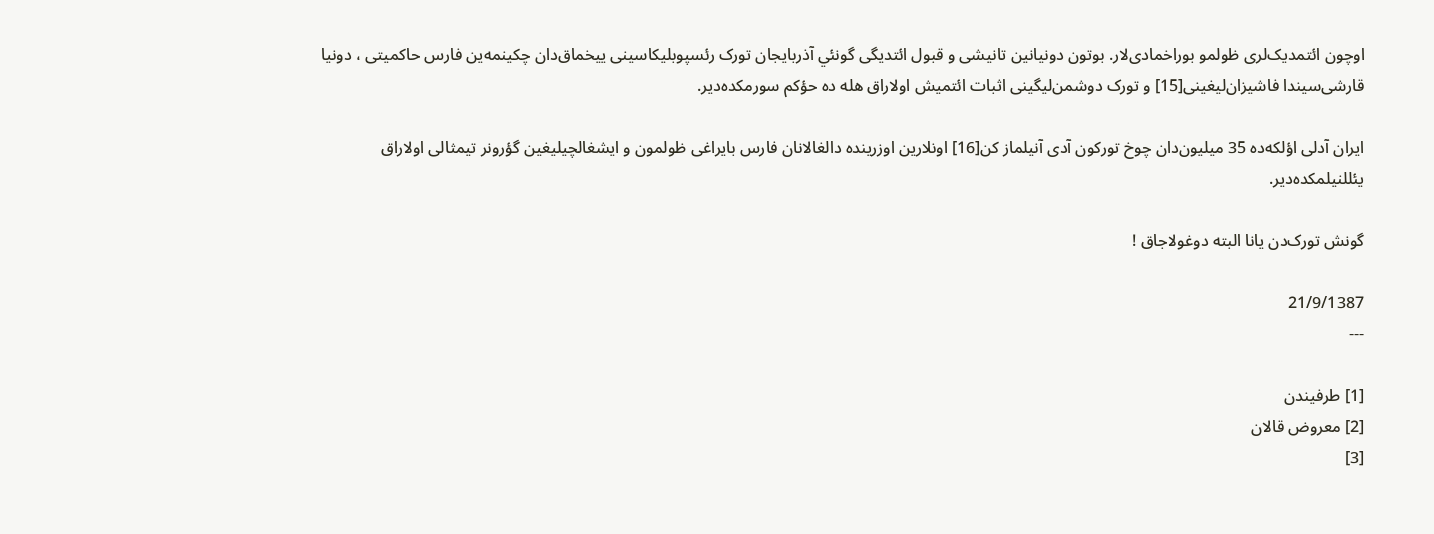اوچون ائتمدیک‌لری ظولمو بوراخمادی‌لار. بوتون دونیانین تانیشی و قبول ائتدیگی گونئي آذربایجان تورک رئسپوبلیکاسینی ییخماق‌دان چکینمه‌ین فارس حاکمیتی ، دونیا قارشی‌سیندا فاشیزان‌لیغینی[15] و تورک دوشمن‌لیگینی اثبات ائتمیش اولا‌راق هله ده حؤکم سورمکده‌دیر.

ايران آدلی اؤلکه‌ده 35 میلیون‌دان چوخ تورکون آدی آنيلماز كن[16] اونلارین اوزرینده دالغا‌لانان فارس بایراغی ظولمون و ایشغالچیلیغین گؤرونر تیمثا‌لی اولا‌راق یئللنیلمکده‌دیر.

گونش تورک‌دن یانا البته دوغولا‌جاق !

21/9/1387
---

[1] طرفيندن
[2] معروض قالان
[3]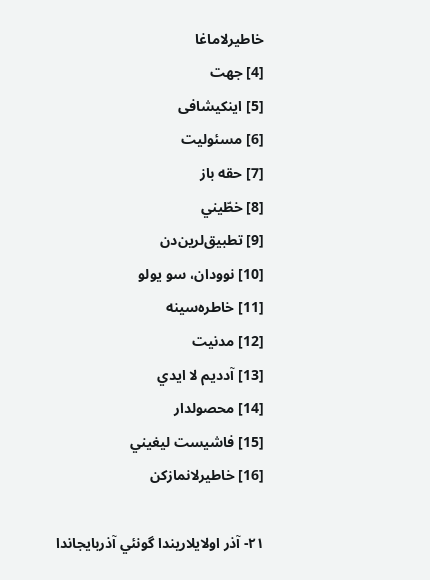خاطيرلاماغا
[4] جهت
[5] اینکیشافی
[6] مسئوليت
[7] حقه باز
[8] خطّيني
[9] تطبیق‌لرین‌دن
[10] نوودان، سو يولو
[11] خاطره‌سینه
[12] مدنیت
[13] آدديم لا ايدي
[14] محصولدار
[15] فاشيست ليغيني
[16] خاطیرلانمازکن

۲۱- آذر اولایلاریندا گونئي آذربايجاندا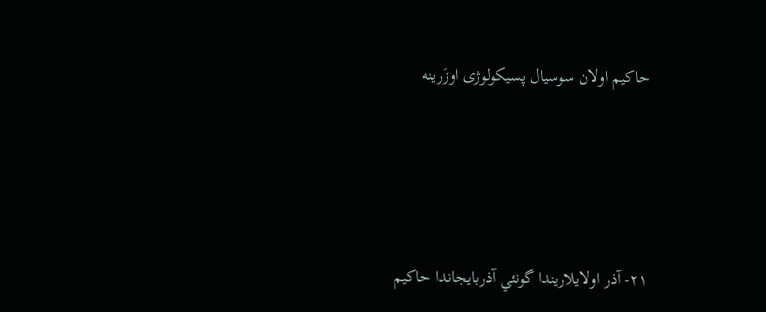حاکيم اولان سوسيال پسيکولوژی اوزَرینه




۲۱- آذر اولایلاریندا گونئي آذربايجاندا حاکيم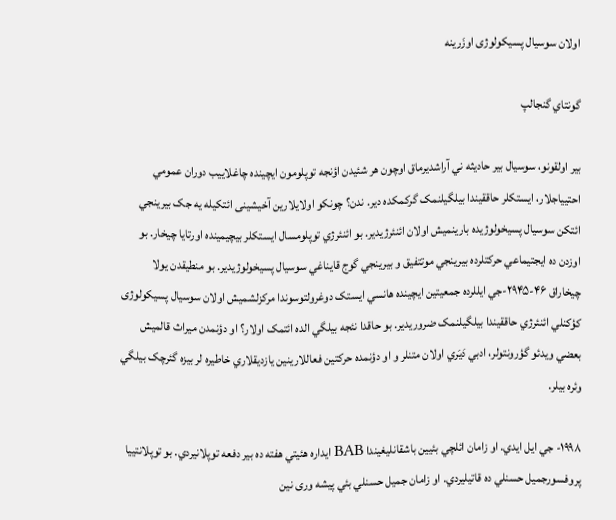اولان سوسيال پسيکولوژی اوزَرینه

گونتاي گنجالپ

بير اولقونو، سوسيال بير حاديثه ني آراشديرماق اوچون هر شئيدن اؤنجه توپلومون ايچينده چاغلاييب دوران عمومي احتيياجلار، ايستکلر حاققيندا بيلگيلنمک گرکمکده دير. ندن؟ چونکو اولايلارين آخيشينی ائتکيله يه جک بيرينجي ائتکن سوسيال پسيخولوژیده بارينميش اولان ائنئرژيدير. بو ائنئرژي توپلومسال ايستکلر بيچيمينده اورتايا چيخار. بو اوزدن ده ايجتيماعي حرکتلرده بيرينجي موتتفيق و بيرينجي گوج قايناغي سوسيال پسيخولوژیدیر. بو منطيقدن يولا چيخاراق ۴۶-۲۹۴۵-جي ايللرده جمعيتين ايچينده هانسي ايستک دوغرولتوسوندا مرکزلشميش اولان سوسيال پسيکولوژی کؤکنلي ائنئرژي حاققيندا بيلگيلنمک ضروريدير. بو حاقدا نئجه بيلگي الده ائتمک اولار؟ او دؤنمدن ميراث قالميش بعضي ويدئو گؤرونتولر، ادبي دَيَري اولان متنلر و او دؤنمده حرکتين فعاللارینین يازديقلاري خاطيره لر بيزه گئرچک بيلگي وئره بيلر.

۱۹۹۸- جي ايل ايدي. او زامان ائلچي بئيین باشقانليغيندا BAB ايداره هئيتي هفته ده بير دفعه توپلانيردي. بو توپلانتييا پروفسورجميل حسنلي ده قاتيليردي. او زامان جميل حسنلي بئي پیشه وری نين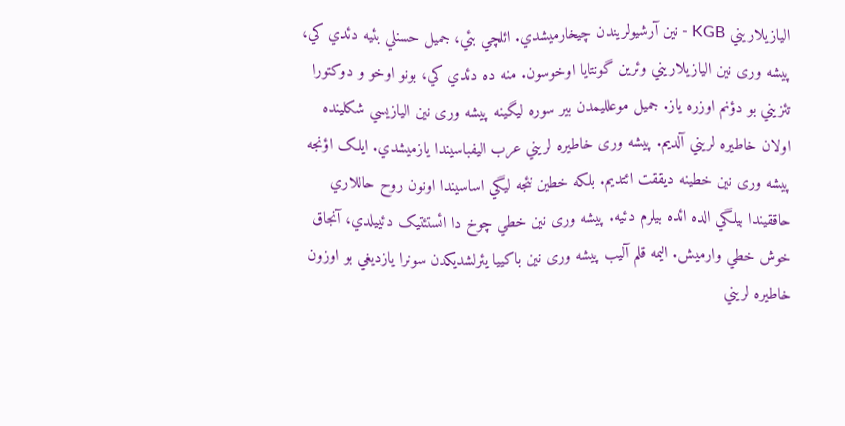اليازيلاريني KGB - نين آرشيولريندن چيخارميشدي. ائلچي بئي، جميل حسنلي بئيه دئدي کي، پیشه وری نين اليازيلاريني وئرين گونتايا اوخوسون. منه ده دئدي کي، بونو اوخو و دوکتورا تئزيني بو دؤنم اوزره ياز. جميل موعلليمدن بير سوره ليگينه پیشه وری نين اليازيسي شکلينده اولان خاطيره لريني آلديم. پیشه وری خاطيره لريني عرب اليفباسيندا يازميشدي. ايلک اؤنجه پیشه وری نين خطينه ديققت ائتديم. بلکه خطين نئجه ليگي اساسيندا اونون روح حاللاري حاققيندا بيلگي الده ائده بيلرم دئيه. پیشه وری نين خطي چوخ دا ائستئتيک دئييلدي، آنجاق خوش خطي وارميش. اليمه قلم آليب پیشه وری نين باکييا يئرلشديکدن سونرا يازديغي بو اوزون خاطيره لريني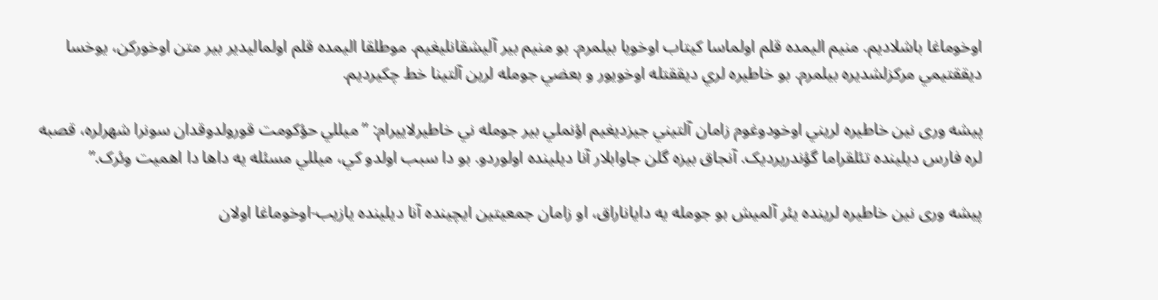اوخوماغا باشلاديم. منيم اليمده قلم اولماسا کيتاب اوخويا بيلمرم. بو منيم بير آليشقانليغيم. موطلقا اليمده قلم اولماليدير بیر متن اوخورکن، يوخسا ديققتيمي مرکزلشدیره بیلمرم. بو خاطيره لري ديققتله اوخويور و بعضي جومله لرين آلتينا خط چکيرديم.

پیشه وری نين خاطيره لريني اوخودوغوم زامان آلتيني جيزديغيم اؤنملي بير جومله ني خاطيرلاييرام: ” ميللي حؤکومت قورولدوقدان سونرا شهرلره، قصبه لره فارس ديلينده تئلقراما گؤندريرديک. آنجاق بيزه گلن جاوابلار آنا ديلينده اولوردو. بو دا سبب اولدو کي، ميللي مسئله يه داها دا اهميت وئرک.”

پیشه وری نين خاطيره لرينده يئر آلميش بو جومله يه داياناراق، او زامان جمعيتين ايچينده آنا ديلينده يازيب-اوخوماغا اولان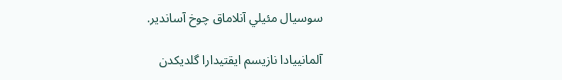سوسيال مئيلي آنلاماق چوخ آساندير.

آلمانييادا نازيسم ايقتيدارا گلديکدن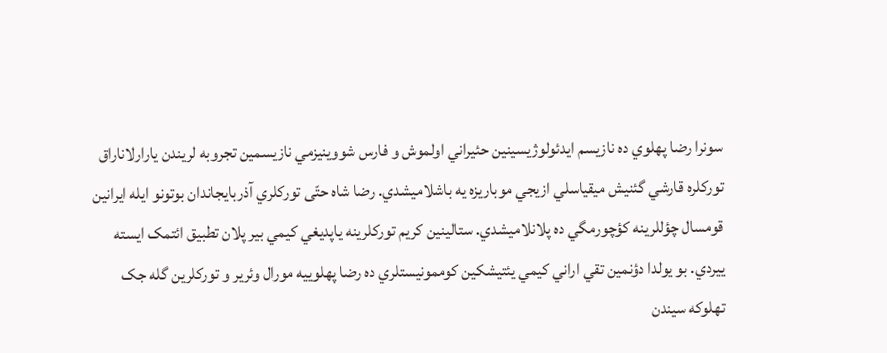سونرا رضا پهلوي ده نازيسم ايدئولوژیسینین حئیراني اولموش و فارس شووينيزمي نازيسمين تجروبه لريندن يارارلاناراق تورکلره قارشي گئنيش ميقياسلي ازيجي موباريزه يه باشلاميشدي. رضا شاه حتّی تورکلري آذربايجاندان بوتونو ايله ايرانين قومسال چؤللرينه کؤچورمگي ده پلانلاميشدي. ستالينين کريم تورکلرينه ياپديغي کيمي بير پلان تطبیق ائتمک ايسته ييردي. بو يولدا دؤنمين تقي اراني کيمي يئتيشکين کوممونيستلري ده رضا پهلوييه مورال وئرير و تورکلرين گله جک تهلوکه سيندن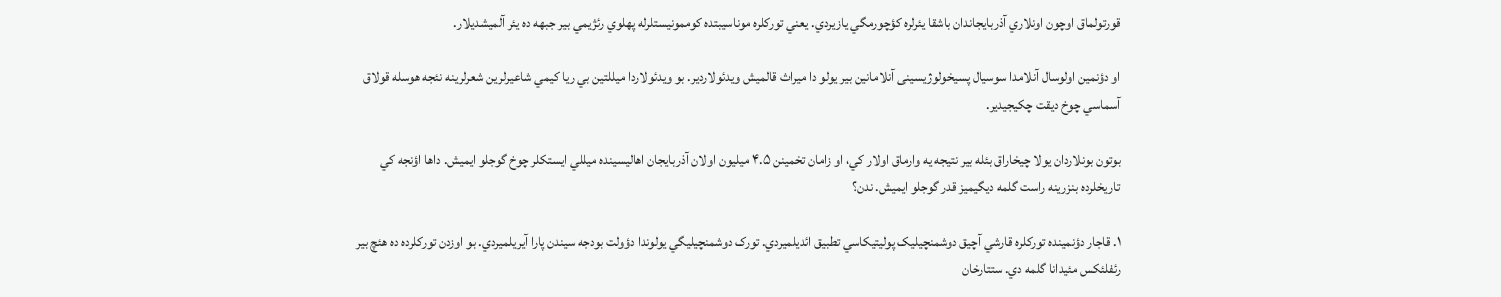قورتولماق اوچون اونلاري آذربايجاندان باشقا يئرلره کؤچورمگي يازيردي. يعني تورکلره موناسيبتده کوممونيستلرله پهلوي رئژيمي بير جبهه ده يئر آلميشديلار.

او دؤنمين اولوسال آنلامدا سوسيال پسيخولوژیسینی آنلامانين بير يولو دا ميراث قالميش ويدئولاردير. بو ويدئولاردا ميللتين بي ريا کيمي شاعيرلرين شعرلرينه نئجه هوسله قولاق آسماسي چوخ ديقت چکيجيدير.

بوتون بونلاردان يولا چيخاراق بئله بير نتيجه يه وارماق اولار کي، او زامان تخمينن ۴.۵ ميليون اولان آذربايجان اهاليسينده ميللي ايستکلر چوخ گوجلو ايميش. داها اؤنجه کي تاريخلرده بنزرينه راست گلمه ديگيميز قدر گوجلو ايميش. ندن؟

۱. قاجار دؤنمينده تورکلره قارشي آچيق دوشمنچيليک پوليتيکاسي تطبیق ائديلميردي. تورک دوشمنچيليگي يولوندا دؤولت بودجه سيندن پارا آيريلميردي. بو اوزدن تورکلرده ده هئچ بير رئفلئکس مئيدانا گلمه دي. ستتارخان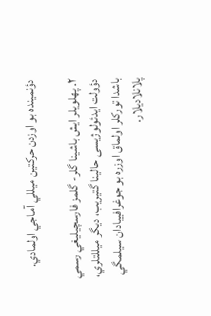دؤنمينده بو اوزدن حرکتين ميللي آماجي اولمادي.

۲. پهلويلر ايش باشينا گلر- گلمز فارسچيليغي رسمي دؤولت ايدئولوژیسی حالينا گتيريب، ديگر ميللتلري، باشدا تورکلر اولماق اوزره بو جوغرافييادان سيلمگي پلانلاديلار.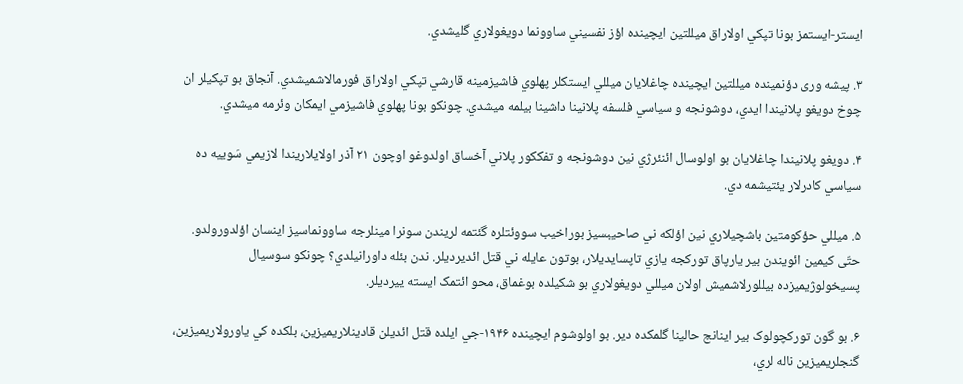ايستر-ايستمز بونا تپکي اولاراق ميللتين ايچينده اؤز نفسيني ساوونما دويغولاري گليشدي.

۳. پیشه وری دؤنمينده ميللتين ايچينده چاغلايان ميللي ايستکلر پهلوي فاشيزمینه قارشي تپکي اولاراق فورمالاشميشدي. آنجاق بو تپکيلر ان چوخ دويغو پلانيندا ايدي، دوشونجه و سياسي فلسفه پلانينا داشينا بيلمه ميشدي. چونکو بونا پهلوي فاشيزمي ايمکان وئرمه ميشدي.

۴. دويغو پلانيندا چاغلايان بو اولوسال ائنئرژي نين دوشونجه و تفککور پلاني آخساق اولدوغو اوچون ۲۱ آذر اولايلاريندا لازيمي سَوييه ده سياسي کادرلار يئتيشمه دي.

۵. ميللي حؤکومتين باشچيلاري نين اؤلکه ني صاحيبسيز بوراخيب سووئتلره گئتمه لريندن سونرا مينلرجه ساوونماسيز اينسان اؤلدورولدو. حتّی کيمين ائويندن بير يارپاق تورکجه يازي تاپسايديلار، بوتون عايله ني قتل ائديرديلر. ندن بئله داورانيلدي؟ چونکو سوسيال پسيخولوژیمیزده بيللورلاشميش اولان ميللي دويغولاري بو شکيلده بوغماق، محو ائتمک ايسته ييرديلر.

۶. بو گون تورکچولوک بير اينانج حالينا گلمکده دير. بو اولوشوم ايچينده ۱۹۴۶-جي ايلده قتل ائديلن قادينلاريميزين، بلکده کي ياورولاريميزين، گنجلريميزين ناله لري،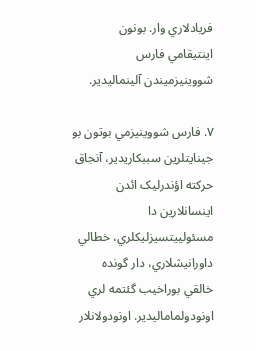فريادلاري وار. بونون اينتيقامي فارس شووينيزميندن آلينماليدير.

۷. فارس شووينيزمي بوتون بو جينايتلرين سببکاريدير، آنجاق حرکته اؤندرليک ائدن اينسانلارين دا مسئولييتسيزليکلري، خطالي داورانيشلاري، دار گونده خالقي بوراخيب گئتمه لري اونودولماماليدير. اونودولانلار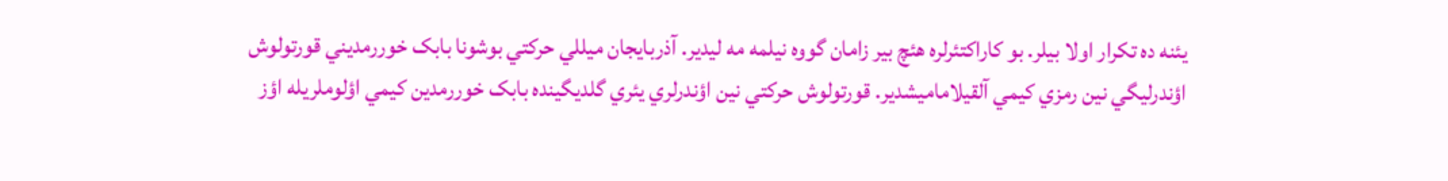يئنه ده تکرار اولا بيلر. بو کاراکتئرلره هئچ بير زامان گووه نيلمه مه ليدير. آذربايجان ميللي حرکتي بوشونا بابک خوررمديني قورتولوش اؤندرليگي نين رمزي کيمي آلقيلاماميشدير. قورتولوش حرکتي نين اؤندرلري يئري گلديگينده بابک خوررمدين کيمي اؤلوملریله اؤز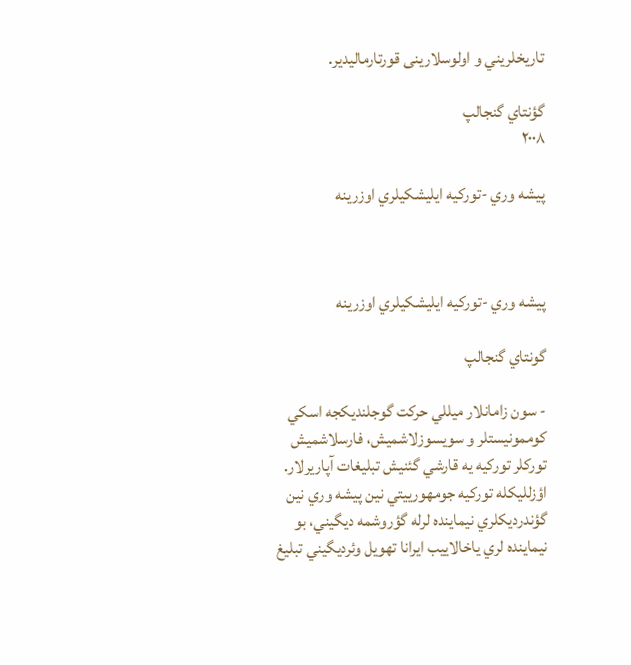تاریخلريني و اولوسلارینی قورتارماليدير.

گؤنتاي گنجالپ
۲۰۰۸

پيشه وري -تورکيه ايليشکيلري اوزرينه



پيشه وري -تورکيه ايليشکيلري اوزرينه

گونتاي گنجالپ

- سون زامانلار ميللي حرکت گوجلنديکجه اسکي کوممونيستلر و سويسوزلاشميش، فارسلاشميش تورکلر تورکيه يه قارشي گئنيش تبليغات آپاريرلار. اؤزلليکله تورکيه جومهورييتي نين پيشه وري نين گؤندرديکلري نيماينده لرله گؤروشمه ديگيني، بو نيماينده لري ياخالاييب ايرانا تهويل وئرديگيني تبليغ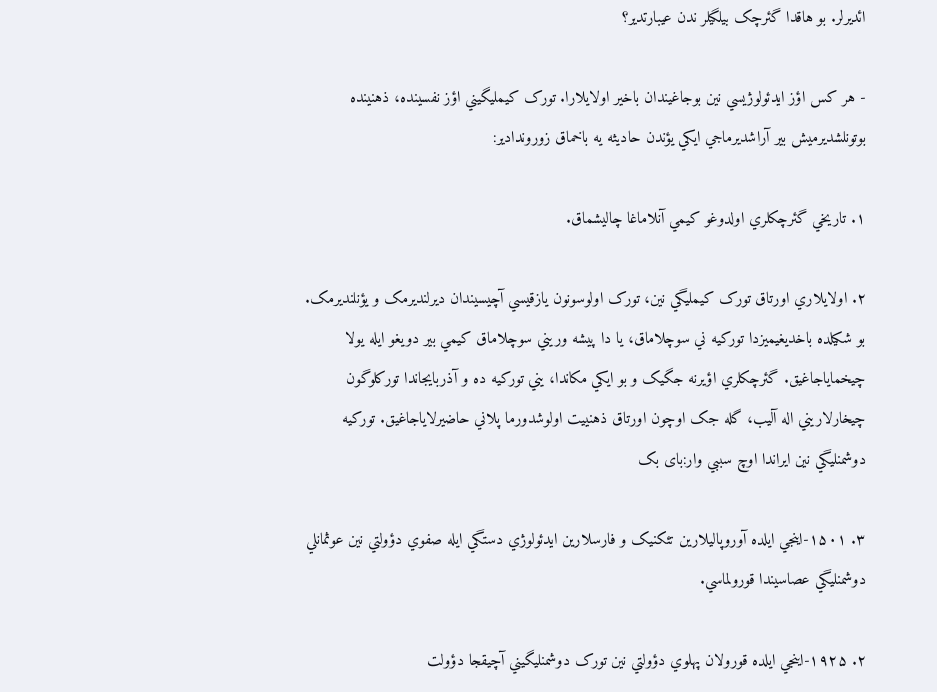ائديرلر. بو هاقدا گئرچک بيلگيلر ندن عيبارتدير؟

- هر کس اؤز ايدئولوژیسي نين بوجاغيندان باخير اولايلارا. تورک کيمليگيني اؤز نفسينده، ذهنينده بوتونلشديرميش بير آراشديرماجي ايکي يؤندن حاديثه يه باخماق زوروندادير:

۱. تاريخي گئرچکلري اولدوغو کيمي آنلاماغا چاليشماق.

۲. اولايلاري اورتاق تورک کيمليگي نين، تورک اولوسونون يازقيسي آچيسيندان ديرلنديرمک و يؤنلنديرمک. بو شکيلده باخديغيميزدا تورکيه ني سوچلاماق، يا دا پيشه وريني سوچلاماق کيمي بير دويغو ايله يولا چيخماياجاغيق. گئرچکلري اؤيرنه جگيک و بو ايکي مکاندا، يني تورکيه ده و آذربايجاندا تورکلوگون چيخارلاريني اله آليب، گله جک اوچون اورتاق ذهنييت اولوشدورما پلاني حاضيرلاياجاغيق. تورکيه دوشمنليگي نين ايراندا اوچ سببي وار:بای بک

۳. ۱۵۰۱-اینجي ايلده آوروپاليلارين تئکنيک و فارسلارين ايدئولوژي دستگي ايله صفوي دؤولتي نين عوثمانلي دوشمنليگي عصاسيندا قورولماسي.

۲. ۱۹۲۵-اینجي ايلده قورولان پهلوي دؤولتي نين تورک دوشمنليگيني آچيقجا دؤولت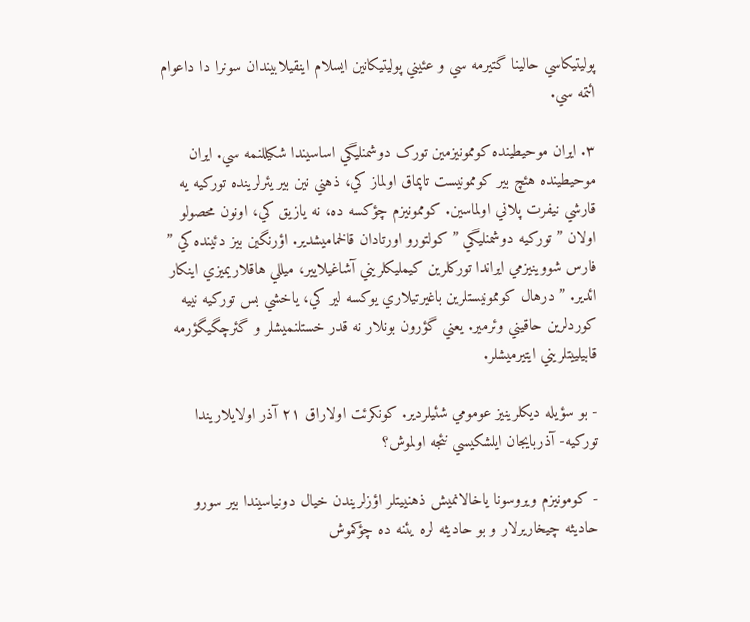پوليتيکاسي حالينا گتيرمه سي و عئيني پوليتيکانين ايسلام اينقيلابيندان سونرا دا داعوام ائتمه سي.

۳. ايران موحيطينده کوممونيزمين تورک دوشمنليگي اساسيندا شکيللنمه سي. ايران موحيطينده هئچ بير کوممونيست تاپماق اولماز کي، ذهني نين بير يئرلرينده تورکيه يه قارشي نيفرت پلاني اولماسين. کوممونيزم چؤکسه ده، نه يازيق کي، اونون محصولو اولان ” تورکيه دوشمنليگي ” کولتورو اورتادان قالخماميشدير. اؤرنگين بيز دئينده کي ” فارس شووينيزمي ايراندا تورکلرين کيمليکلريني آشاغيلايير، ميللي هاقلاريميزي اينکار ائدير. ” درهال کوممونيستلرين باغيرتيلاري يوکسه لير کي، ياخشي بس تورکيه نييه کوردلرين حاقيني وئرمير. يعني گؤرون بونلار نه قدر خستلنميشلر و گئرچگيگؤرمه قابيلييتلريني ايتيرميشلر.

- بو سؤيله ديکلرينيز عومومي شئيلردير. کونکرئت اولاراق ۲۱ آذر اولايلاريندا تورکيه- آذربايجان ايلشکيسي نئجه اولموش؟

- کومونيزم ويروسونا ياخالانميش ذهنييتلر اؤزلريندن خيال دونياسيندا بير سورو حاديثه چيخاريرلار و بو حاديثه لره يئنه ده چؤکموش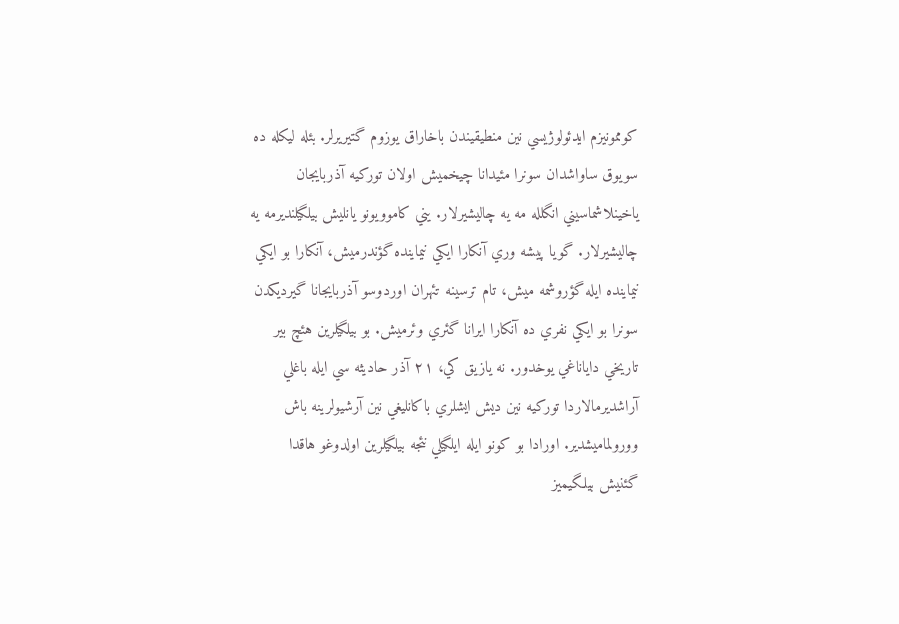کوممونيزم ايدئولوژیسي نين منطيقيندن باخاراق يوزوم گتيريرلر. بئله ليکله ده سويوق ساواشدان سونرا مئيدانا چيخميش اولان تورکيه آذربايجان ياخينلاشماسيني انگلله مه يه چاليشيرلار. يني کاموويونو يانليش بيلگيلنديرمه يه چاليشيرلار. گويا پيشه وري آنکارا ايکي نيماينده گؤندرميش، آنکارا بو ايکي نيماينده ايله گؤروشمه ميش، تام ترسينه تئهران اوردوسو آذربايجانا گيرديکدن سونرا بو ايکي نفري ده آنکارا ايرانا گئري وئرميش. بو بيلگيلرين هئچ بير تاريخي داياناغي يوخدور. نه يازيق کي، ۲۱ آذر حاديثه سي ايله باغلي آراشديرمالاردا تورکيه نين ديش ايشلري باکانليغي نين آرشيولرينه باش وورولماميشدير. اورادا بو کونو ايله ايلگيلي نئجه بيلگيلرين اولدوغو هاقدا گئنيش بيلگيميز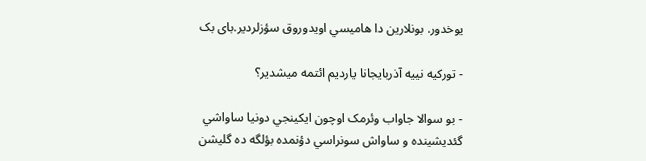يوخدور. بونلارين دا هاميسي اويدوروق سؤزلردير.بای بک

- تورکيه نييه آذربايجانا يارديم ائتمه ميشدير؟

- بو سوالا جاواب وئرمک اوچون ايکينجي دونيا ساواشي گئديشينده و ساواش سونراسي دؤنمده بؤلگه ده گليشن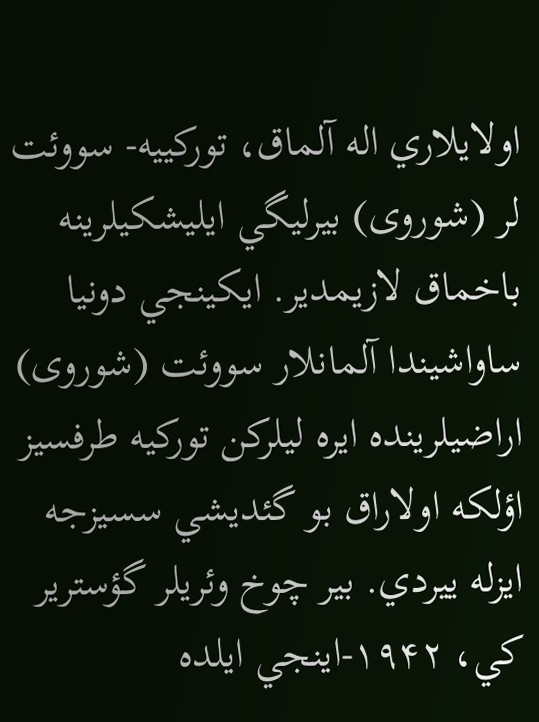اولايلاري اله آلماق، تورکييه- سووئت لر (شوروی) بيرليگي ايليشکيلرينه باخماق لازيمدير. ايکينجي دونيا ساواشيندا آلمانلار سووئت (شوروی) اراضيلرينده ايره ليلرکن تورکيه طرفسيز اؤلکه اولاراق بو گئديشي سسيزجه ايزله ييردي. بير چوخ وئريلر گؤسترير کي، ۱۹۴۲-اینجي ايلده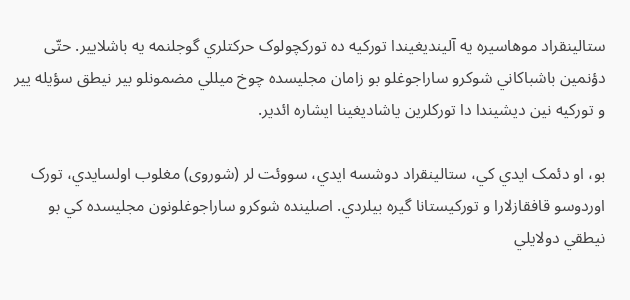ستالينقراد موهاسيره يه آلينديغيندا تورکيه ده تورکچولوک حرکتلري گوجلنمه يه باشلايير. حتّی دؤنمين باشباکاني شوکرو ساراجوغلو بو زامان مجليسده چوخ ميللي مضمونلو بير نيطق سؤيله يير و تورکيه نين ديشيندا دا تورکلرين ياشاديغينا ايشاره ائدير.

بو، او دئمک ايدي کي، ستالينقراد دوشسه ايدي، سووئت لر (شوروی) مغلوب اولسايدي، تورک اوردوسو قافقازلارا و تورکيستانا گيره بيلردي. اصلینده شوکرو ساراجوغلونون مجليسده کي بو نيطقي دولايلي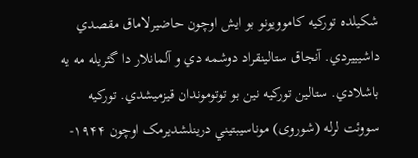شکيلده تورکيه کاموويونو بو ايش اوچون حاضيرلاماق مقصدي داشيييردي. آنجاق ستالينقراد دوشمه دي و آلمانلار دا گئريله مه يه باشلادي. ستالين تورکيه نين بو توتوموندان قيزميشدي. تورکيه سووئت لرله (شوروی) موناسيبتيني درينلشديرمک اوچون ۱۹۴۴-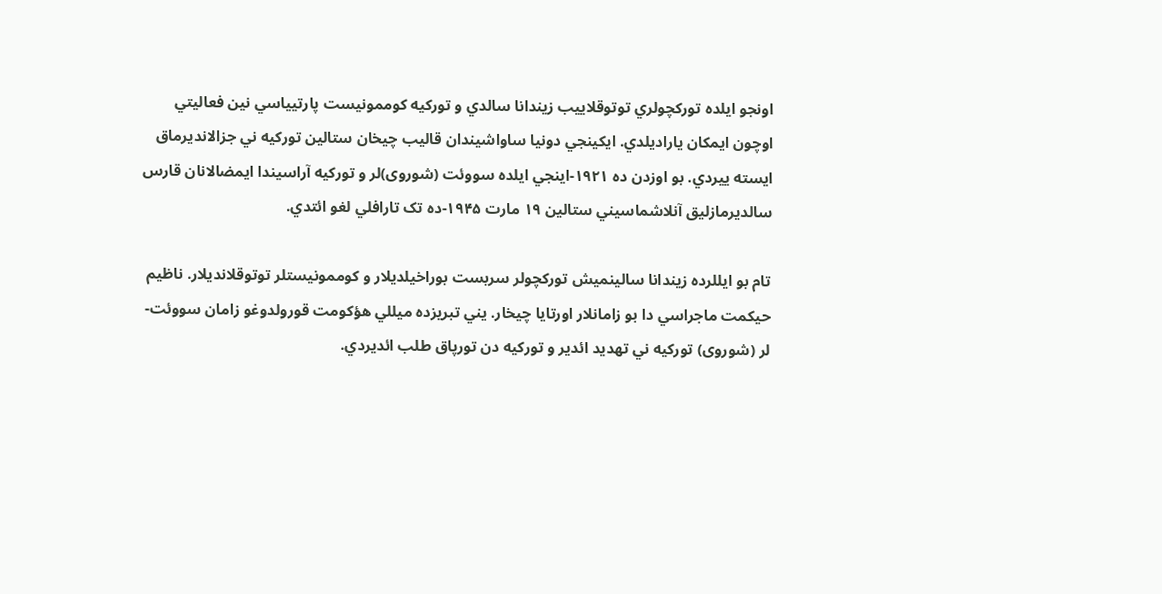اونجو ايلده تورکچولري توتوقلاييب زيندانا سالدي و تورکيه کوممونيست پارتيياسي نين فعاليتي اوچون ايمکان ياراديلدي. ايکينجي دونيا ساواشيندان قاليب چيخان ستالين تورکيه ني جزالانديرماق ايسته ييردي. بو اوزدن ده ۱۹۲۱-اینجي ايلده سووئت (شوروی)لر و تورکيه آراسيندا ايمضالانان قارس سالديرمازليق آنلاشماسيني ستالين ۱۹ مارت ۱۹۴۵-ده تک تارافلي لغو ائتدي.

تام بو ايللرده زيندانا سالينميش تورکچولر سربست بوراخيلديلار و کوممونيستلر توتوقلانديلار. ناظيم حيکمت ماجراسي دا بو زامانلار اورتايا چيخار. يني تبريزده ميللي هؤکومت قورولدوغو زامان سووئت- لر (شوروی) تورکيه ني تهديد ائدير و تورکيه دن تورپاق طلب ائديردي.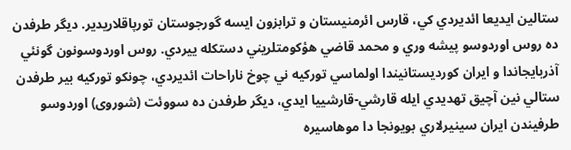ستالين ايديعا ائديردي کي، قارس ائرمنيستان و ترابزون ايسه گورجوستان تورپاقلاريدير. ديگر طرفدن ده روس اوردوسو پيشه وري و محمد قاضي هؤکومتلريني دستکله ييردي. روس اوردوسونون گونئي آذربايجاندا و ايران کورديستانيندا اولماسي تورکيه ني چوخ ناراحات ائديردي، چونکو تورکيه بير طرفدن ستالي نين آچيق تهديدي ايله قارشي-قارشييا ايدي، ديگر طرفدن ده سووئت (شوروی) اوردوسو طرفيندن ايران سينيرلاري بويونجا دا موهاسيره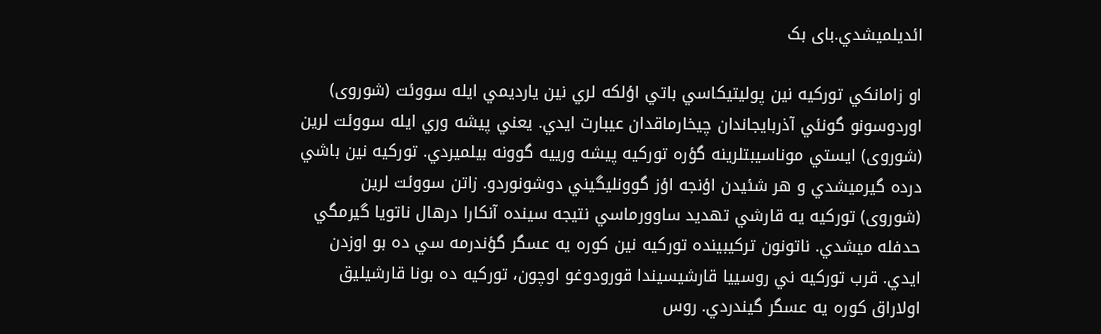ائديلميشدي.بای بک

او زامانکي تورکيه نين پوليتيکاسي باتي اؤلکه لري نين يارديمي ايله سووئت (شوروی) اوردوسونو گونئي آذربايجاندان چيخارماقدان عيبارت ايدي. يعني پيشه وري ايله سووئت لرين (شوروی) ايستي موناسيبتلرينه گؤره تورکيه پيشه ورييه گوونه بيلميردي. تورکيه نين باشي درده گيرميشدي و هر شئيدن اؤنجه اؤز گوونليگيني دوشونوردو. زاتن سووئت لرين (شوروی) تورکيه يه قارشي تهديد ساوورماسي نتيجه سينده آنکارا درهال ناتويا گيرمگي حدفله ميشدي. ناتونون ترکيبينده تورکيه نين کوره يه عسگر گؤندرمه سي ده بو اوزدن ايدي. قرب تورکيه ني روسييا قارشيسيندا قورودوغو اوچون، تورکيه ده بونا قارشيليق اولاراق کوره يه عسگر گيندردي. روس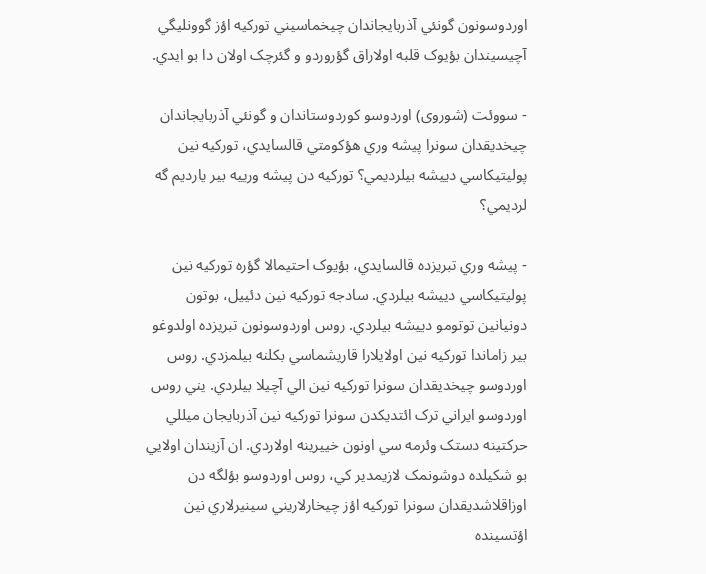اوردوسونون گونئي آذربايجاندان چيخماسيني تورکيه اؤز گوونليگي آچيسيندان بؤيوک قلبه اولاراق گؤروردو و گئرچک اولان دا بو ايدي.

- سووئت (شوروی) اوردوسو کوردوستاندان و گونئي آذربايجاندان چيخديقدان سونرا پيشه وري هؤکومتي قالسايدي، تورکيه نين پوليتيکاسي دييشه بيلرديمي؟ تورکيه دن پيشه ورييه بير يارديم گه لرديمي؟

- پيشه وري تبريزده قالسايدي، بؤيوک احتيمالا گؤره تورکيه نين پوليتيکاسي دييشه بيلردي. سادجه تورکيه نين دئييل، بوتون دونيانين توتومو دييشه بيلردي. روس اوردوسونون تبريزده اولدوغو بير زاماندا تورکيه نين اولايلارا قاريشماسي بکلنه بيلمزدي. روس اوردوسو چيخديقدان سونرا تورکيه نين الي آچيلا بيلردي. يني روس اوردوسو ايراني ترک ائتديکدن سونرا تورکيه نين آذربايجان ميللي حرکتينه دستک وئرمه سي اونون خييرينه اولاردي. ان آزيندان اولايي بو شکيلده دوشونمک لازيمدير کي، روس اوردوسو بؤلگه دن اوزاقلاشديقدان سونرا تورکيه اؤز چيخارلاريني سينيرلاري نين اؤتسينده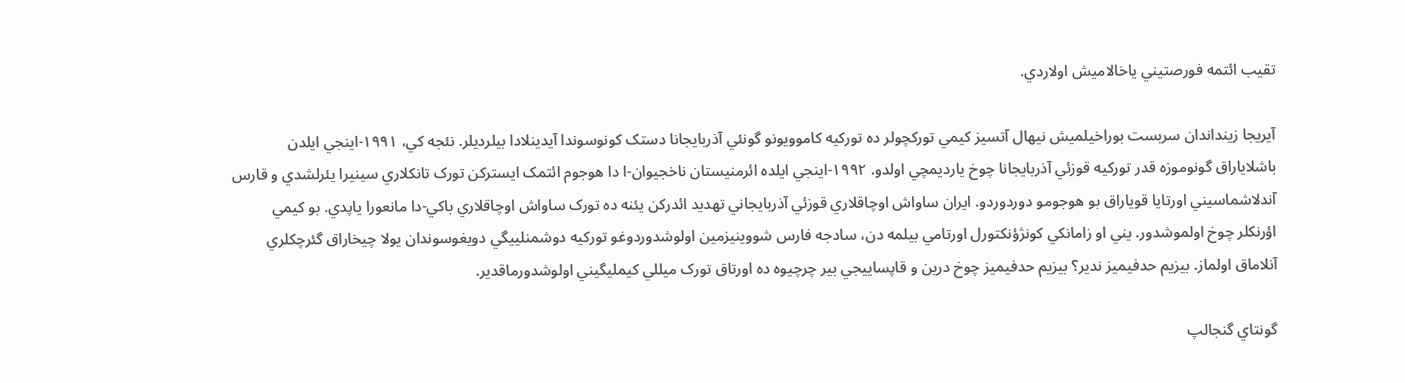تقيب ائتمه فورصتيني ياخالاميش اولاردي.

آيريجا زينداندان سربست بوراخيلميش نيهال آتسيز کيمي تورکچولر ده تورکيه کاموويونو گونئي آذربايجانا دستک کونوسوندا آيدينلادا بيلرديلر. نئجه کي، ۱۹۹۱-اینجي ايلدن باشلاياراق گونوموزه قدر تورکيه قوزئي آذربايجانا چوخ يارديمچي اولدو. ۱۹۹۲-اینجي ايلده ائرمنيستان ناخجيوان-ا دا هوجوم ائتمک ايسترکن تورک تانکلاري سينيرا يئرلشدي و قارس آندلاشماسيني اورتايا قوياراق بو هوجومو دوردوردو. ايران ساواش اوچاقلاري قوزئي آذربايجاني تهديد ائدرکن يئنه ده تورک ساواش اوچاقلاري باکي-دا مانعورا ياپدي. بو کيمي اؤرنکلر چوخ اولموشدور. يني او زامانکي کونژؤنکتورل اورتامي بيلمه دن، سادجه فارس شووينيزمين اولوشدوردوغو تورکيه دوشمنلييگي دويغوسوندان يولا چيخاراق گئرچکلري آنلاماق اولماز. بيزيم حدفيميز ندير؟ بيزيم حدفيميز چوخ درين و قاپساييجي بير چرچيوه ده اورتاق تورک ميللي کيمليگيني اولوشدورماقدير.

گونتاي گنجالپ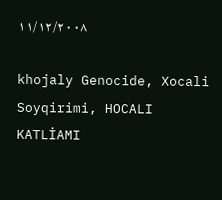۱۱/۱۲/۲۰۰۸

khojaly Genocide, Xocali Soyqirimi, HOCALI KATLİAMI